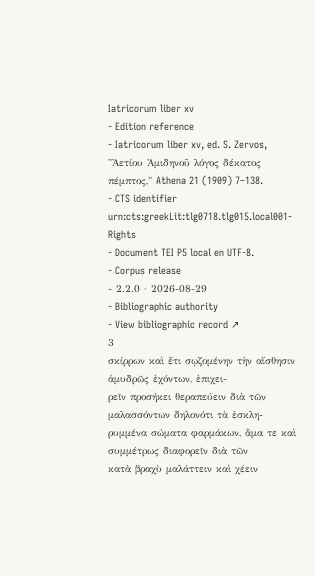Iatricorum liber xv
- Edition reference
- Iatricorum liber xv, ed. S. Zervos, "Ἀετίου Ἀμιδηνοῦ λόγος δέκατος πέμπτος," Athena 21 (1909) 7–138.
- CTS identifier
urn:cts:greekLit:tlg0718.tlg015.local001- Rights
- Document TEI P5 local en UTF-8.
- Corpus release
- 2.2.0 · 2026-08-29
- Bibliographic authority
- View bibliographic record ↗
3
σκίρρων καὶ ἔτι σῳζομένην τὴν αἴσθησιν ἀμυδρῶς ἐχόντων, ἐπιχει-
ρεῖν προσήκει θεραπεύειν διὰ τῶν μαλασσόντων δηλονότι τὰ ἐσκλη-
ρυμμένα σώματα φαρμάκων, ἅμα τε καὶ συμμέτρως διαφορεῖν διὰ τῶν
κατὰ βραχὺ μαλάττειν καὶ χέειν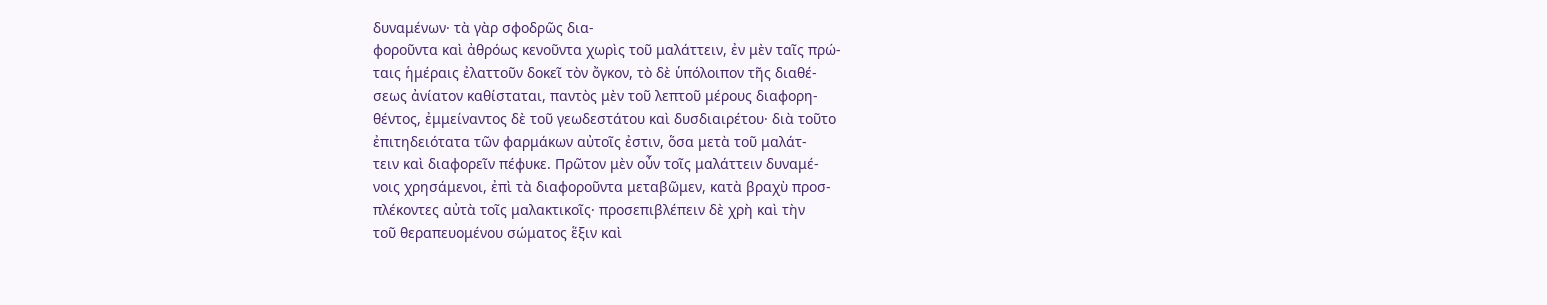δυναμένων· τὰ γὰρ σφοδρῶς δια-
φοροῦντα καὶ ἀθρόως κενοῦντα χωρὶς τοῦ μαλάττειν, ἐν μὲν ταῖς πρώ-
ταις ἡμέραις ἐλαττοῦν δοκεῖ τὸν ὄγκον, τὸ δὲ ὑπόλοιπον τῆς διαθέ-
σεως ἀνίατον καθίσταται, παντὸς μὲν τοῦ λεπτοῦ μέρους διαφορη-
θέντος, ἐμμείναντος δὲ τοῦ γεωδεστάτου καὶ δυσδιαιρέτου· διὰ τοῦτο
ἐπιτηδειότατα τῶν φαρμάκων αὐτοῖς ἐστιν, ὅσα μετὰ τοῦ μαλάτ-
τειν καὶ διαφορεῖν πέφυκε. Πρῶτον μὲν οὖν τοῖς μαλάττειν δυναμέ-
νοις χρησάμενοι, ἐπὶ τὰ διαφοροῦντα μεταβῶμεν, κατὰ βραχὺ προσ-
πλέκοντες αὐτὰ τοῖς μαλακτικοῖς· προσεπιβλέπειν δὲ χρὴ καὶ τὴν
τοῦ θεραπευομένου σώματος ἕξιν καὶ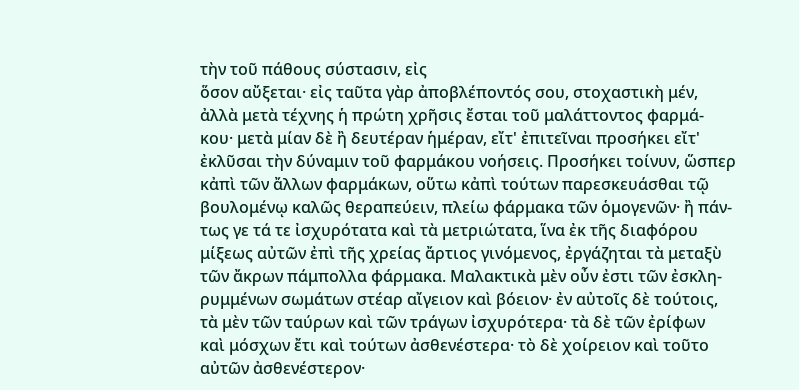τὴν τοῦ πάθους σύστασιν, εἰς
ὅσον αὔξεται· εἰς ταῦτα γὰρ ἀποβλέποντός σου, στοχαστικὴ μέν,
ἀλλὰ μετὰ τέχνης ἡ πρώτη χρῆσις ἔσται τοῦ μαλάττοντος φαρμά-
κου· μετὰ μίαν δὲ ἢ δευτέραν ἡμέραν, εἴτ' ἐπιτεῖναι προσήκει εἴτ'
ἐκλῦσαι τὴν δύναμιν τοῦ φαρμάκου νοήσεις. Προσήκει τοίνυν, ὥσπερ
κἀπὶ τῶν ἄλλων φαρμάκων, οὕτω κἀπὶ τούτων παρεσκευάσθαι τῷ
βουλομένῳ καλῶς θεραπεύειν, πλείω φάρμακα τῶν ὁμογενῶν· ἢ πάν-
τως γε τά τε ἰσχυρότατα καὶ τὰ μετριώτατα, ἵνα ἐκ τῆς διαφόρου
μίξεως αὐτῶν ἐπὶ τῆς χρείας ἄρτιος γινόμενος, ἐργάζηται τὰ μεταξὺ
τῶν ἄκρων πάμπολλα φάρμακα. Μαλακτικὰ μὲν οὖν ἐστι τῶν ἐσκλη-
ρυμμένων σωμάτων στέαρ αἴγειον καὶ βόειον· ἐν αὐτοῖς δὲ τούτοις,
τὰ μὲν τῶν ταύρων καὶ τῶν τράγων ἰσχυρότερα· τὰ δὲ τῶν ἐρίφων
καὶ μόσχων ἔτι καὶ τούτων ἀσθενέστερα· τὸ δὲ χοίρειον καὶ τοῦτο
αὐτῶν ἀσθενέστερον·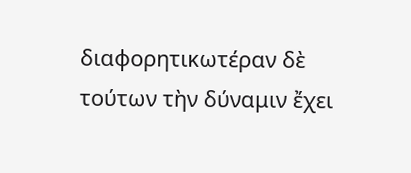διαφορητικωτέραν δὲ τούτων τὴν δύναμιν ἔχει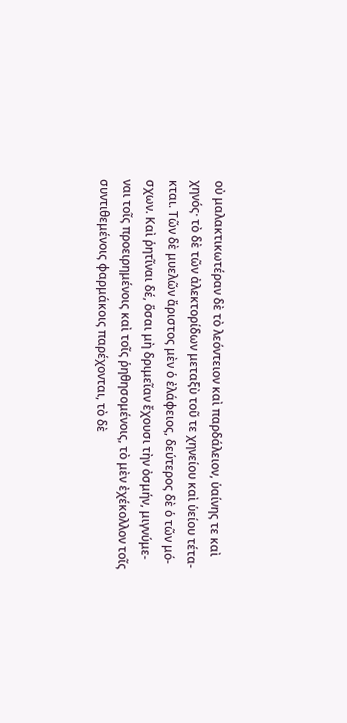οὐ μαλακτικωτέραν δὲ τὸ λεόντειον καὶ παρδάλειον, ὑαίνης τε καὶ
χηνός· τὸ δὲ τῶν ἀλεκτορίδων μεταξὺ τοῦ τε χηνείου καὶ ὑείου τέτα-
κται. Τῶν δὲ μυελῶν ἄριστος μὲν ὁ ἐλάφειος, δεύτερος δὲ ὁ τῶν μό-
σχων. Καὶ ῥητῖναι δέ, ὅσαι μὴ δριμεῖαν ἔχουσι τὴν ὀσμήν, μιγνύμε-
ναι τοῖς προειρημένοις καὶ τοῖς ῥηθησομένοις, τὸ μὲν ἐχέκολλον τοῖς
συντιθεμένοις φαρμάκοις παρέχονται, τὸ δὲ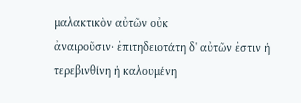μαλακτικὸν αὐτῶν οὐκ
ἀναιροῦσιν· ἐπιτηδειοτάτη δ' αὐτῶν ἐστιν ἡ τερεβινθίνη ἡ καλουμένη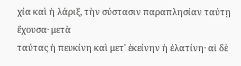χία καὶ ἡ λάριξ, τὴν σύστασιν παραπλησίαν ταύτῃ ἔχουσα· μετὰ
ταύτας ἡ πευκίνη καὶ μετ' ἐκείνην ἡ ἐλατίνη· αἱ δὲ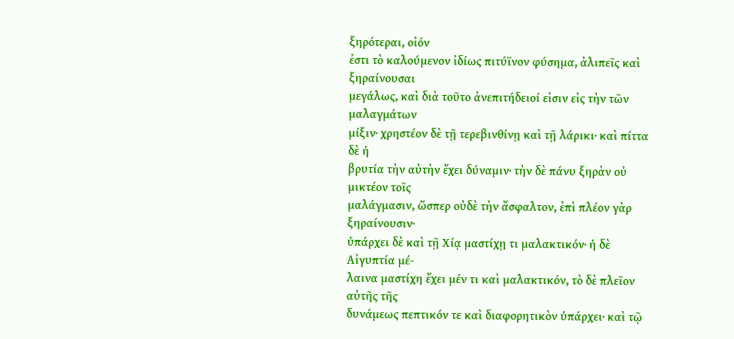ξηρότεραι, οἰόν
ἐστι τὸ καλούμενον ἰδίως πιτύϊνον φύσημα, ἀλιπεῖς καὶ ξηραίνουσαι
μεγάλως, καὶ διὰ τοῦτο ἀνεπιτήδειοί εἰσιν εἰς τὴν τῶν μαλαγμάτων
μίξιν· χρηστέον δὲ τῇ τερεβινθίνῃ καὶ τῇ λάρικι· καὶ πίττα δὲ ἡ
βρυτία τὴν αὐτὴν ἔχει δύναμιν· τὴν δὲ πάνυ ξηρὰν οὐ μικτέον τοῖς
μαλάγμασιν, ὥσπερ οὐδὲ τὴν ἄσφαλτον, ἐπὶ πλέον γὰρ ξηραίνουσιν·
ὑπάρχει δὲ καὶ τῇ Χίᾳ μαστίχῃ τι μαλακτικόν· ἡ δὲ Αἰγυπτία μέ-
λαινα μαστίχη ἔχει μέν τι καὶ μαλακτικόν, τὸ δὲ πλεῖον αὐτῆς τῆς
δυνάμεως πεπτικόν τε καὶ διαφορητικὸν ὑπάρχει· καὶ τῷ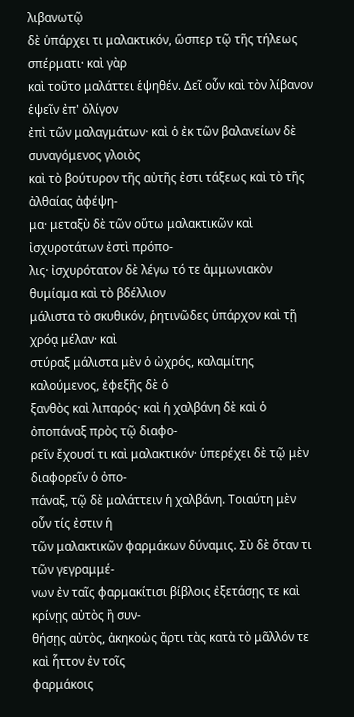λιβανωτῷ
δὲ ὑπάρχει τι μαλακτικόν, ὥσπερ τῷ τῆς τήλεως σπέρματι· καὶ γὰρ
καὶ τοῦτο μαλάττει ἑψηθέν. Δεῖ οὖν καὶ τὸν λίβανον ἑψεῖν ἐπ' ὀλίγον
ἐπὶ τῶν μαλαγμάτων· καὶ ὁ ἐκ τῶν βαλανείων δὲ συναγόμενος γλοιὸς
καὶ τὸ βούτυρον τῆς αὐτῆς ἐστι τάξεως καὶ τὸ τῆς ἀλθαίας ἀφέψη-
μα· μεταξὺ δὲ τῶν οὕτω μαλακτικῶν καὶ ἰσχυροτάτων ἐστὶ πρόπο-
λις· ἰσχυρότατον δὲ λέγω τό τε ἀμμωνιακὸν θυμίαμα καὶ τὸ βδέλλιον
μάλιστα τὸ σκυθικόν, ῥητινῶδες ὑπάρχον καὶ τῇ χρόᾳ μέλαν· καὶ
στύραξ μάλιστα μὲν ὁ ὠχρός, καλαμίτης καλούμενος, ἐφεξῆς δὲ ὁ
ξανθὸς καὶ λιπαρός· καὶ ἡ χαλβάνη δὲ καὶ ὁ ὀποπάναξ πρὸς τῷ διαφο-
ρεῖν ἔχουσί τι καὶ μαλακτικόν· ὑπερέχει δὲ τῷ μὲν διαφορεῖν ὁ ὀπο-
πάναξ, τῷ δὲ μαλάττειν ἡ χαλβάνη. Τοιαύτη μὲν οὖν τίς ἐστιν ἡ
τῶν μαλακτικῶν φαρμάκων δύναμις. Σὺ δὲ ὅταν τι τῶν γεγραμμέ-
νων ἐν ταῖς φαρμακίτισι βίβλοις ἐξετάσῃς τε καὶ κρίνῃς αὐτὸς ἢ συν-
θήσῃς αὐτὸς, ἀκηκοὼς ἄρτι τὰς κατὰ τὸ μᾶλλόν τε καὶ ἧττον ἐν τοῖς
φαρμάκοις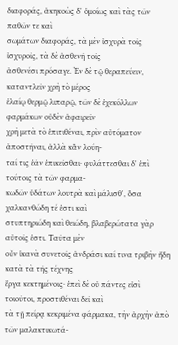διαφοράς, ἀκηκοὼς δ' ὁμοίως καὶ τὰς τῶν παθῶν τε καὶ
σωμάτων διαφοράς, τὰ μὲν ἰσχυρὰ τοῖς ἰσχυροῖς, τὰ δὲ ἀσθενῆ τοῖς
ἀσθενέσι πρόσαγε. Ἐν δὲ τῷ θεραπεύειν, καταντλεῖν χρὴ τὸ μέρος
ἐλαίῳ θερμῷ λιπαρῷ, τῶν δὲ ἐχεκόλλων φαρμάκων οὐδὲν ἀφαιρεῖν
χρὴ μετὰ τὸ ἐπιτιθέναι, πρὶν αὐτόματον ἀποστῆναι, ἀλλὰ κἂν λούη-
ταί τις ἐᾶν ἐπικεῖσθαι· φυλάττεσθαι δ' ἐπὶ τούτοις τὰ τῶν φαρμα-
κωδῶν ὑδάτων λουτρὰ καὶ μάλισθ', ὅσα χαλκανθώδη τέ ἐστι καὶ
στυπτηριώδη καὶ θειώδη, βλαβερώτατα γὰρ αὐτοῖς ἐστι. Ταῦτα μὲν
οὖν ἱκανὰ συνετοῖς ἀνδράσι καί τινα τριβὴν ἤδη κατὰ τὰ τῆς τέχνης
ἔργα κεκτημένοις· ἐπεὶ δὲ οὐ πάντες εἰσὶ τοιοῦτοι, προστιθέναι δεῖ καὶ
τὰ τῇ πείρᾳ κεκριμένα φάρμακα, τὴν ἀρχὴν ἀπὸ τῶν μαλακτικωτά-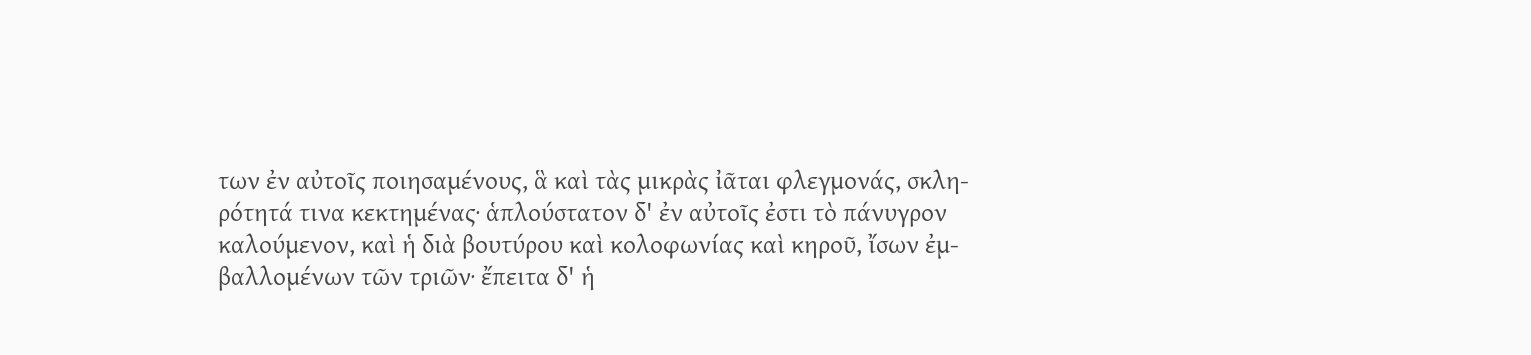των ἐν αὐτοῖς ποιησαμένους, ἃ καὶ τὰς μικρὰς ἰᾶται φλεγμονάς, σκλη-
ρότητά τινα κεκτημένας· ἁπλούστατον δ' ἐν αὐτοῖς ἐστι τὸ πάνυγρον
καλούμενον, καὶ ἡ διὰ βουτύρου καὶ κολοφωνίας καὶ κηροῦ, ἴσων ἐμ-
βαλλομένων τῶν τριῶν· ἔπειτα δ' ἡ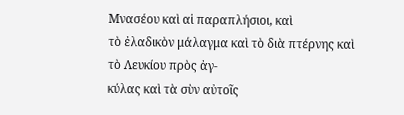Μνασέου καὶ αἱ παραπλήσιοι, καὶ
τὸ ἐλαδικὸν μάλαγμα καὶ τὸ διὰ πτέρνης καὶ τὸ Λευκίου πρὸς ἀγ-
κύλας καὶ τὰ σὺν αὐτοῖς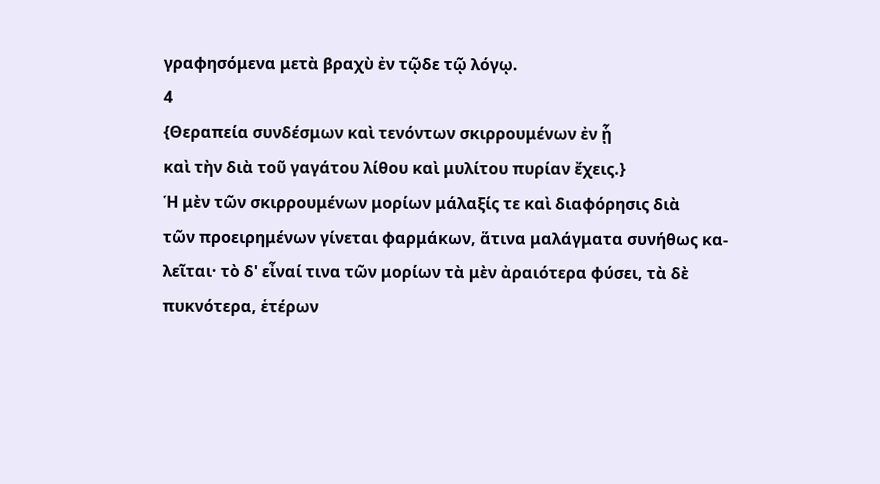γραφησόμενα μετὰ βραχὺ ἐν τῷδε τῷ λόγῳ.
4
{Θεραπεία συνδέσμων καὶ τενόντων σκιρρουμένων ἐν ᾗ
καὶ τὴν διὰ τοῦ γαγάτου λίθου καὶ μυλίτου πυρίαν ἔχεις.}
Ἡ μὲν τῶν σκιρρουμένων μορίων μάλαξίς τε καὶ διαφόρησις διὰ
τῶν προειρημένων γίνεται φαρμάκων, ἅτινα μαλάγματα συνήθως κα-
λεῖται· τὸ δ' εἶναί τινα τῶν μορίων τὰ μὲν ἀραιότερα φύσει, τὰ δὲ
πυκνότερα, ἑτέρων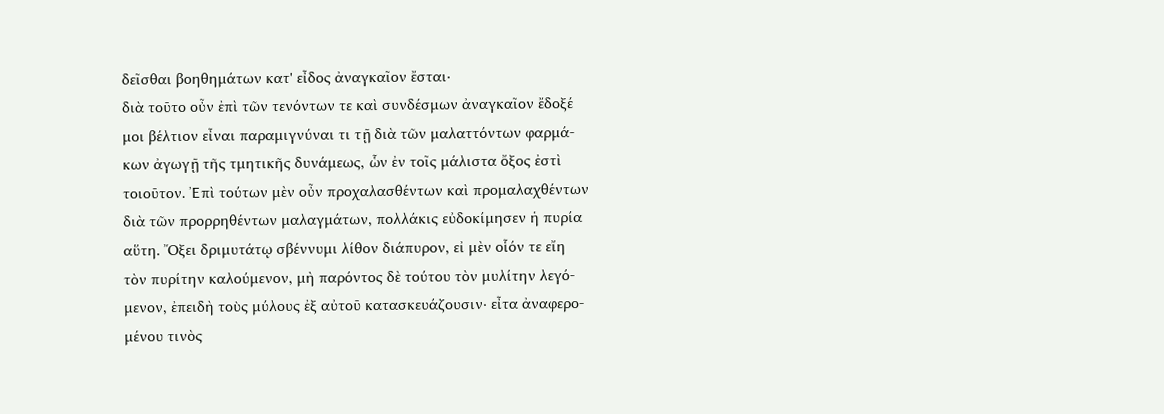δεῖσθαι βοηθημάτων κατ' εἶδος ἀναγκαῖον ἔσται·
διὰ τοῦτο οὖν ἐπὶ τῶν τενόντων τε καὶ συνδέσμων ἀναγκαῖον ἔδοξέ
μοι βέλτιον εἶναι παραμιγνύναι τι τῇ διὰ τῶν μαλαττόντων φαρμά-
κων ἀγωγῇ τῆς τμητικῆς δυνάμεως, ὧν ἐν τοῖς μάλιστα ὄξος ἐστὶ
τοιοῦτον. Ἐπὶ τούτων μὲν οὖν προχαλασθέντων καὶ προμαλαχθέντων
διὰ τῶν προρρηθέντων μαλαγμάτων, πολλάκις εὐδοκίμησεν ἡ πυρία
αὕτη. Ὄξει δριμυτάτῳ σβέννυμι λίθον διάπυρον, εἰ μὲν οἷόν τε εἴη
τὸν πυρίτην καλούμενον, μὴ παρόντος δὲ τούτου τὸν μυλίτην λεγό-
μενον, ἐπειδὴ τοὺς μύλους ἐξ αὐτοῦ κατασκευάζουσιν· εἶτα ἀναφερο-
μένου τινὸς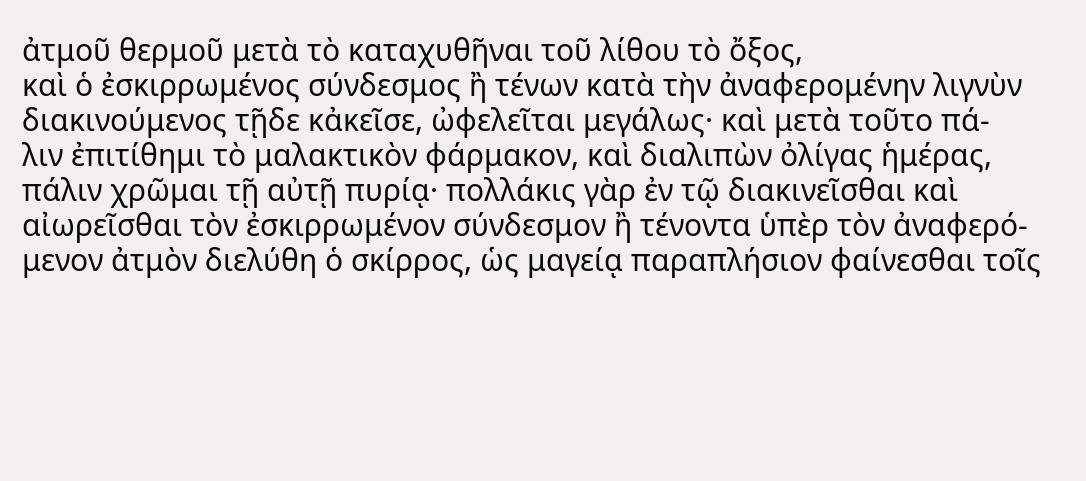ἀτμοῦ θερμοῦ μετὰ τὸ καταχυθῆναι τοῦ λίθου τὸ ὄξος,
καὶ ὁ ἐσκιρρωμένος σύνδεσμος ἢ τένων κατὰ τὴν ἀναφερομένην λιγνὺν
διακινούμενος τῇδε κἀκεῖσε, ὠφελεῖται μεγάλως· καὶ μετὰ τοῦτο πά-
λιν ἐπιτίθημι τὸ μαλακτικὸν φάρμακον, καὶ διαλιπὼν ὀλίγας ἡμέρας,
πάλιν χρῶμαι τῇ αὐτῇ πυρίᾳ· πολλάκις γὰρ ἐν τῷ διακινεῖσθαι καὶ
αἰωρεῖσθαι τὸν ἐσκιρρωμένον σύνδεσμον ἢ τένοντα ὑπὲρ τὸν ἀναφερό-
μενον ἀτμὸν διελύθη ὁ σκίρρος, ὡς μαγείᾳ παραπλήσιον φαίνεσθαι τοῖς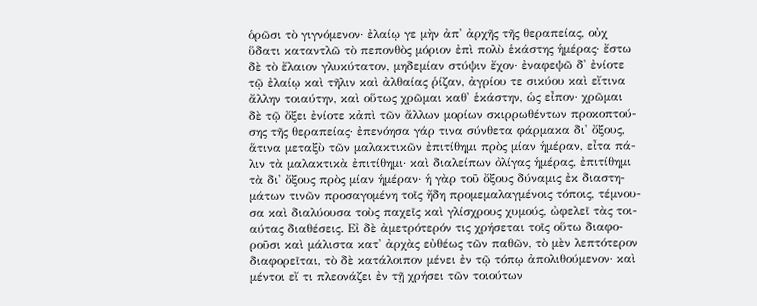ὁρῶσι τὸ γιγνόμενον· ἐλαίῳ γε μὴν ἀπ' ἀρχῆς τῆς θεραπείας, οὐχ
ὕδατι καταντλῶ τὸ πεπονθὸς μόριον ἐπὶ πολὺ ἑκάστης ἡμέρας· ἔστω
δὲ τὸ ἔλαιον γλυκύτατον, μηδεμίαν στύψιν ἔχον· ἐναφεψῶ δ' ἐνίοτε
τῷ ἐλαίῳ καὶ τῆλιν καὶ ἀλθαίας ῥίζαν, ἀγρίου τε σικύου καὶ εἴτινα
ἄλλην τοιαύτην, καὶ οὕτως χρῶμαι καθ' ἑκάστην, ὡς εἶπον· χρῶμαι
δὲ τῷ ὄξει ἐνίοτε κἀπὶ τῶν ἄλλων μορίων σκιρρωθέντων προκοπτού-
σης τῆς θεραπείας· ἐπενόησα γάρ τινα σύνθετα φάρμακα δι' ὄξους,
ἅτινα μεταξὺ τῶν μαλακτικῶν ἐπιτίθημι πρὸς μίαν ἡμέραν, εἶτα πά-
λιν τὰ μαλακτικὰ ἐπιτίθημι· καὶ διαλείπων ὀλίγας ἡμέρας, ἐπιτίθημι
τὰ δι' ὄξους πρὸς μίαν ἡμέραν· ἡ γὰρ τοῦ ὄξους δύναμις ἐκ διαστη-
μάτων τινῶν προσαγομένη τοῖς ἤδη προμεμαλαγμένοις τόποις, τέμνου-
σα καὶ διαλύουσα τοὺς παχεῖς καὶ γλίσχρους χυμούς, ὠφελεῖ τὰς τοι-
αύτας διαθέσεις. Εἰ δὲ ἀμετρότερόν τις χρήσεται τοῖς οὕτω διαφο-
ροῦσι καὶ μάλιστα κατ' ἀρχὰς εὐθέως τῶν παθῶν, τὸ μὲν λεπτότερον
διαφορεῖται, τὸ δὲ κατάλοιπον μένει ἐν τῷ τόπῳ ἀπολιθούμενον· καὶ
μέντοι εἴ τι πλεονάζει ἐν τῇ χρήσει τῶν τοιούτων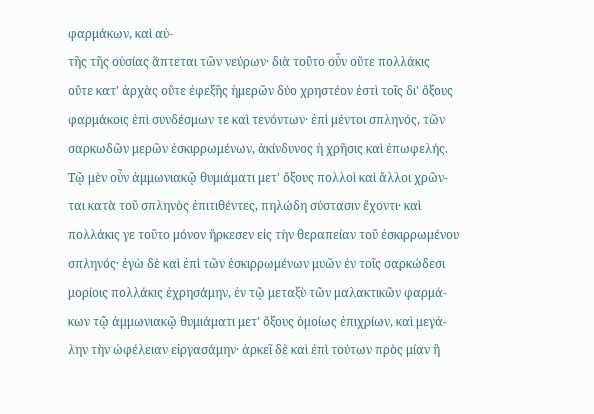φαρμάκων, καὶ αὐ-
τῆς τῆς οὐσίας ἅπτεται τῶν νεύρων· διὰ τοῦτο οὖν οὔτε πολλάκις
οὔτε κατ' ἀρχὰς οὔτε ἐφεξῆς ἡμερῶν δύο χρηστέον ἐστὶ τοῖς δι' ὄξους
φαρμάκοις ἐπὶ συνδέσμων τε καὶ τενόντων· ἐπὶ μέντοι σπληνός, τῶν
σαρκωδῶν μερῶν ἐσκιρρωμένων, ἀκίνδυνος ἡ χρῆσις καὶ ἐπωφελής.
Τῷ μὲν οὖν ἀμμωνιακῷ θυμιάματι μετ' ὄξους πολλοὶ καὶ ἄλλοι χρῶν-
ται κατὰ τοῦ σπληνὸς ἐπιτιθέντες, πηλώδη σύστασιν ἔχοντι· καὶ
πολλάκις γε τοῦτο μόνον ἤρκεσεν εἰς τὴν θεραπείαν τοῦ ἐσκιρρωμένου
σπληνός· ἐγὼ δὲ καὶ ἐπὶ τῶν ἐσκιρρωμένων μυῶν ἐν τοῖς σαρκώδεσι
μορίοις πολλάκις ἐχρησάμην, ἐν τῷ μεταξὺ τῶν μαλακτικῶν φαρμά-
κων τῷ ἀμμωνιακῷ θυμιάματι μετ' ὄξους ὁμοίως ἐπιχρίων, καὶ μεγά-
λην τὴν ὠφέλειαν εἰργασάμην· ἀρκεῖ δὲ καὶ ἐπὶ τούτων πρὸς μίαν ἢ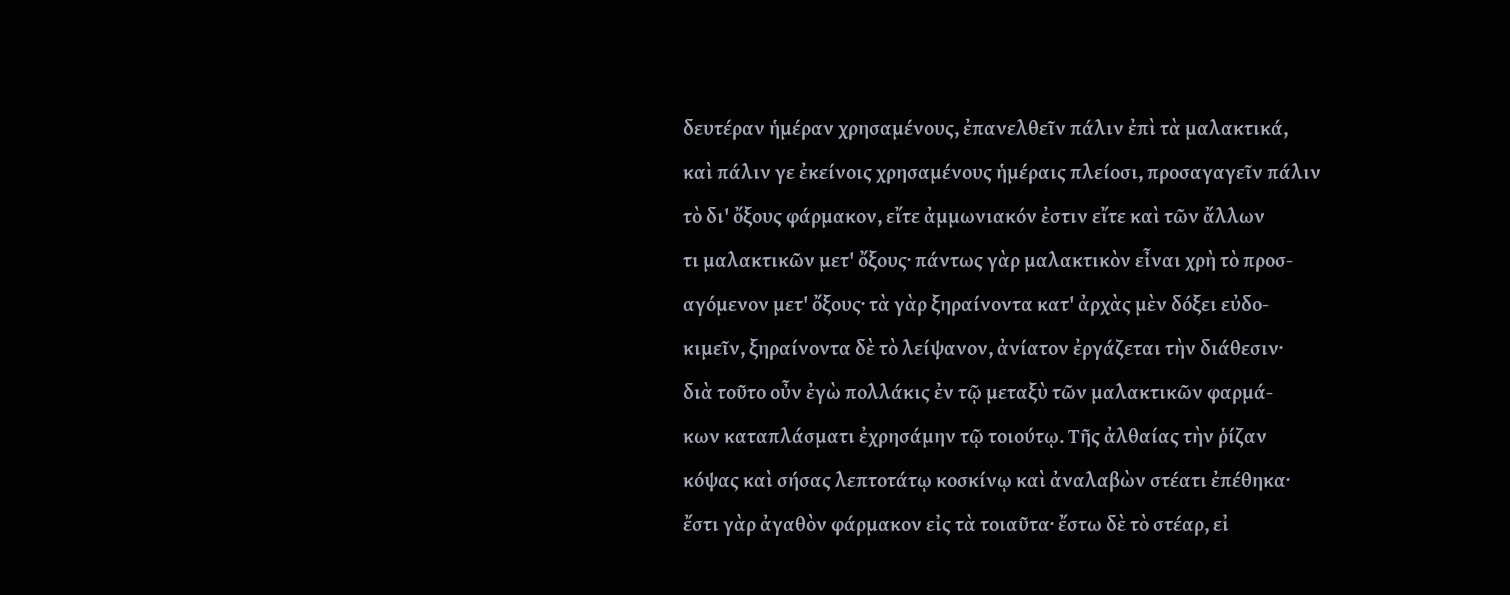δευτέραν ἡμέραν χρησαμένους, ἐπανελθεῖν πάλιν ἐπὶ τὰ μαλακτικά,
καὶ πάλιν γε ἐκείνοις χρησαμένους ἡμέραις πλείοσι, προσαγαγεῖν πάλιν
τὸ δι' ὄξους φάρμακον, εἴτε ἀμμωνιακόν ἐστιν εἴτε καὶ τῶν ἄλλων
τι μαλακτικῶν μετ' ὄξους· πάντως γὰρ μαλακτικὸν εἶναι χρὴ τὸ προσ-
αγόμενον μετ' ὄξους· τὰ γὰρ ξηραίνοντα κατ' ἀρχὰς μὲν δόξει εὐδο-
κιμεῖν, ξηραίνοντα δὲ τὸ λείψανον, ἀνίατον ἐργάζεται τὴν διάθεσιν·
διὰ τοῦτο οὖν ἐγὼ πολλάκις ἐν τῷ μεταξὺ τῶν μαλακτικῶν φαρμά-
κων καταπλάσματι ἐχρησάμην τῷ τοιούτῳ. Τῆς ἀλθαίας τὴν ῥίζαν
κόψας καὶ σήσας λεπτοτάτῳ κοσκίνῳ καὶ ἀναλαβὼν στέατι ἐπέθηκα·
ἔστι γὰρ ἀγαθὸν φάρμακον εἰς τὰ τοιαῦτα· ἔστω δὲ τὸ στέαρ, εἰ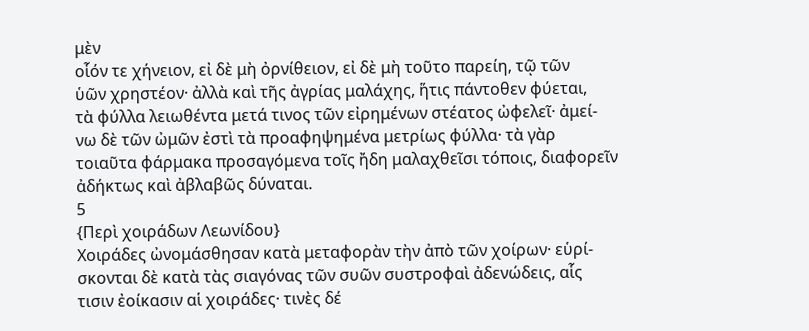μὲν
οἷόν τε χήνειον, εἰ δὲ μὴ ὀρνίθειον, εἰ δὲ μὴ τοῦτο παρείη, τῷ τῶν
ὑῶν χρηστέον· ἀλλὰ καὶ τῆς ἀγρίας μαλάχης, ἥτις πάντοθεν φύεται,
τὰ φύλλα λειωθέντα μετά τινος τῶν εἰρημένων στέατος ὠφελεῖ· ἀμεί-
νω δὲ τῶν ὠμῶν ἐστὶ τὰ προαφηψημένα μετρίως φύλλα· τὰ γὰρ
τοιαῦτα φάρμακα προσαγόμενα τοῖς ἤδη μαλαχθεῖσι τόποις, διαφορεῖν
ἀδήκτως καὶ ἀβλαβῶς δύναται.
5
{Περὶ χοιράδων Λεωνίδου}
Χοιράδες ὠνομάσθησαν κατὰ μεταφορὰν τὴν ἀπὸ τῶν χοίρων· εὑρί-
σκονται δὲ κατὰ τὰς σιαγόνας τῶν συῶν συστροφαὶ ἀδενώδεις, αἷς
τισιν ἐοίκασιν αἱ χοιράδες· τινὲς δέ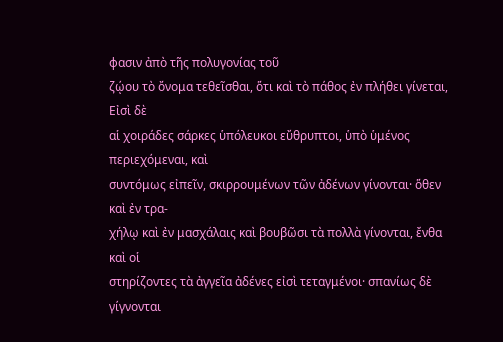φασιν ἀπὸ τῆς πολυγονίας τοῦ
ζῴου τὸ ὄνομα τεθεῖσθαι, ὅτι καὶ τὸ πάθος ἐν πλήθει γίνεται, Εἰσὶ δὲ
αἱ χοιράδες σάρκες ὑπόλευκοι εὔθρυπτοι, ὑπὸ ὑμένος περιεχόμεναι, καὶ
συντόμως εἰπεῖν, σκιρρουμένων τῶν ἀδένων γίνονται· ὅθεν καὶ ἐν τρα-
χήλῳ καὶ ἐν μασχάλαις καὶ βουβῶσι τὰ πολλὰ γίνονται, ἔνθα καὶ οἱ
στηρίζοντες τὰ ἀγγεῖα ἀδένες εἰσὶ τεταγμένοι· σπανίως δὲ γίγνονται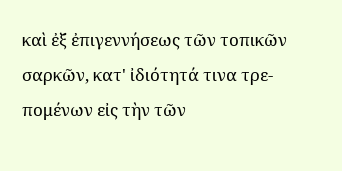καὶ ἐξ ἐπιγεννήσεως τῶν τοπικῶν σαρκῶν, κατ' ἰδιότητά τινα τρε-
πομένων εἰς τὴν τῶν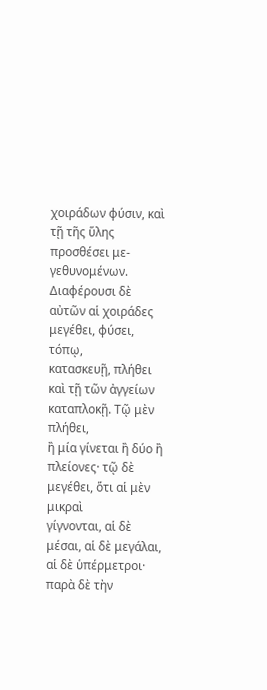χοιράδων φύσιν, καὶ τῇ τῆς ὕλης προσθέσει με-
γεθυνομένων. Διαφέρουσι δὲ αὐτῶν αἱ χοιράδες μεγέθει, φύσει, τόπῳ,
κατασκευῇ, πλήθει καὶ τῇ τῶν ἀγγείων καταπλοκῇ. Τῷ μὲν πλήθει,
ἢ μία γίνεται ἢ δύο ἢ πλείονες· τῷ δὲ μεγέθει, ὅτι αἱ μὲν μικραὶ
γίγνονται, αἱ δὲ μέσαι, αἱ δὲ μεγάλαι, αἱ δὲ ὑπέρμετροι· παρὰ δὲ τὴν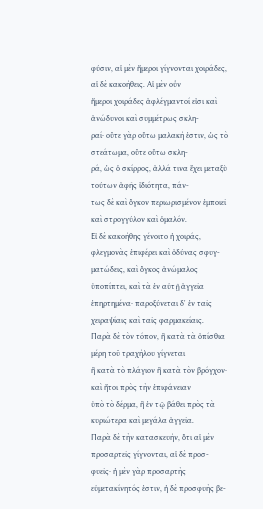φύσιν, αἱ μὲν ἥμεροι γίγνονται χοιράδες, αἱ δὲ κακοήθεις. Αἱ μὲν οὖν
ἥμεροι χοιράδες ἀφλέγμαντοί εἰσι καὶ ἀνώδυνοι καὶ συμμέτρως σκλη-
ραί· οὔτε γὰρ οὕτω μαλακή ἐστιν, ὡς τὸ στεάτωμα, οὔτε οὕτω σκλη-
ρά, ὡς ὁ σκίρρος, ἀλλά τινα ἔχει μεταξὺ τούτων ἀφῆς ἰδιότητα, πάν-
τως δὲ καὶ ὄγκον περιωρισμένον ἐμποιεῖ καὶ στρογγύλον καὶ ὁμαλόν.
Εἰ δὲ κακοήθης γένοιτο ἡ χοιράς, φλεγμονὰς ἐπιφέρει καὶ ὀδύνας σφυγ-
ματώδεις, καὶ ὄγκος ἀνώμαλος ὑποπίπτει, καὶ τὰ ἐν αὐτῇ ἀγγεῖα
ἐπηρτημένα· παροξύνεται δ' ἐν ταῖς χειραψίαις καὶ ταῖς φαρμακείαις.
Παρὰ δὲ τὸν τόπον, ἢ κατὰ τὰ ὀπίσθια μέρη τοῦ τραχήλου γίγνεται
ἢ κατὰ τὸ πλάγιον ἢ κατὰ τὸν βρόγχον· καὶ ἤτοι πρὸς τὴν ἐπιφάνειαν
ὑπὸ τὸ δέρμα, ἢ ἐν τῷ βάθει πρὸς τὰ κυριώτερα καὶ μεγάλα ἀγγεῖα.
Παρὰ δὲ τὴν κατασκευήν, ὅτι αἱ μὲν προσαρτεῖς γίγνονται, αἱ δὲ προσ-
φυεῖς· ἡ μὲν γὰρ προσαρτὴς εὐμετακίνητός ἐστιν, ἡ δὲ προσφυὴς βε-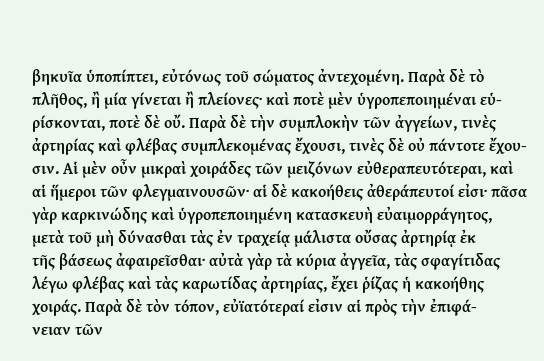βηκυῖα ὑποπίπτει, εὐτόνως τοῦ σώματος ἀντεχομένη. Παρὰ δὲ τὸ
πλῆθος, ἢ μία γίνεται ἢ πλείονες· καὶ ποτὲ μὲν ὑγροπεποιημέναι εὑ-
ρίσκονται, ποτὲ δὲ οὔ. Παρὰ δὲ τὴν συμπλοκὴν τῶν ἀγγείων, τινὲς
ἀρτηρίας καὶ φλέβας συμπλεκομένας ἔχουσι, τινὲς δὲ οὐ πάντοτε ἔχου-
σιν. Αἱ μὲν οὖν μικραὶ χοιράδες τῶν μειζόνων εὐθεραπευτότεραι, καὶ
αἱ ἥμεροι τῶν φλεγμαινουσῶν· αἱ δὲ κακοήθεις ἀθεράπευτοί εἰσι· πᾶσα
γὰρ καρκινώδης καὶ ὑγροπεποιημένη κατασκευὴ εὐαιμορράγητος,
μετὰ τοῦ μὴ δύνασθαι τὰς ἐν τραχείᾳ μάλιστα οὔσας ἀρτηρίᾳ ἐκ
τῆς βάσεως ἀφαιρεῖσθαι· αὐτὰ γὰρ τὰ κύρια ἀγγεῖα, τὰς σφαγίτιδας
λέγω φλέβας καὶ τὰς καρωτίδας ἀρτηρίας, ἔχει ῥίζας ἡ κακοήθης
χοιράς. Παρὰ δὲ τὸν τόπον, εὐϊατότεραί εἰσιν αἱ πρὸς τὴν ἐπιφά-
νειαν τῶν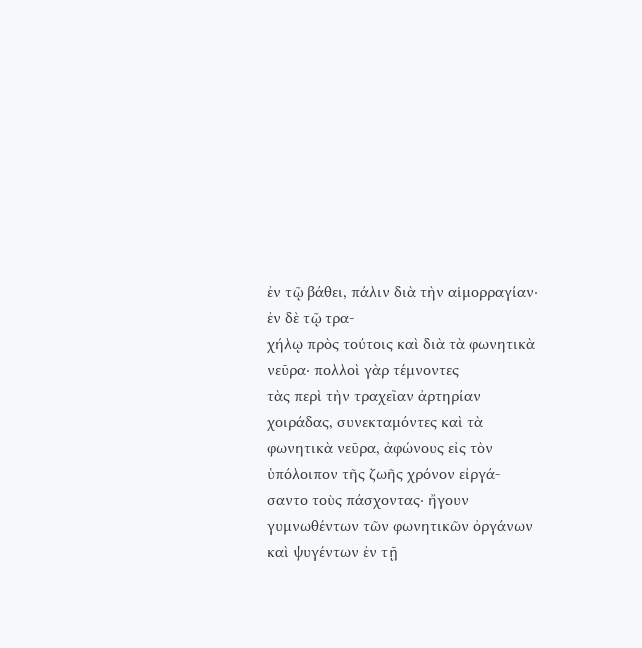ἐν τῷ βάθει, πάλιν διὰ τὴν αἱμορραγίαν· ἐν δὲ τῷ τρα-
χήλῳ πρὸς τούτοις καὶ διὰ τὰ φωνητικὰ νεῦρα· πολλοὶ γὰρ τέμνοντες
τὰς περὶ τὴν τραχεῖαν ἀρτηρίαν χοιράδας, συνεκταμόντες καὶ τὰ
φωνητικὰ νεῦρα, ἀφώνους εἰς τὸν ὑπόλοιπον τῆς ζωῆς χρόνον εἰργά-
σαντο τοὺς πάσχοντας· ἤγουν γυμνωθέντων τῶν φωνητικῶν ὀργάνων
καὶ ψυγέντων ἐν τῇ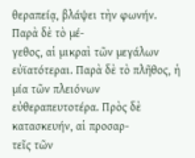θεραπείᾳ, βλάψει τὴν φωνήν. Παρὰ δὲ τὸ μέ-
γεθος, αἱ μικραὶ τῶν μεγάλων εὐϊατότεραι. Παρὰ δὲ τὸ πλῆθος, ἡ
μία τῶν πλειόνων εὐθεραπευτοτέρα. Πρὸς δὲ κατασκευήν, αἱ προσαρ-
τεῖς τῶν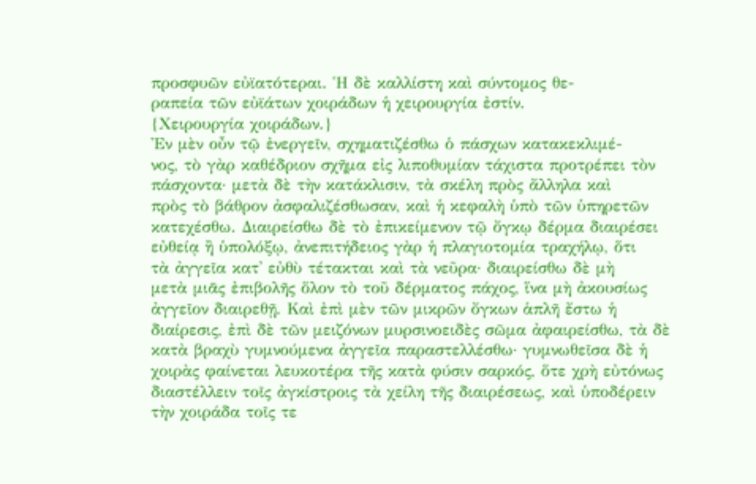προσφυῶν εὐϊατότεραι. Ἡ δὲ καλλίστη καὶ σύντομος θε-
ραπεία τῶν εὐϊάτων χοιράδων ἡ χειρουργία ἐστίν.
{Χειρουργία χοιράδων.}
Ἐν μὲν οὖν τῷ ἐνεργεῖν, σχηματιζέσθω ὁ πάσχων κατακεκλιμέ-
νος, τὸ γὰρ καθέδριον σχῆμα εἰς λιποθυμίαν τάχιστα προτρέπει τὸν
πάσχοντα· μετὰ δὲ τὴν κατάκλισιν, τὰ σκέλη πρὸς ἄλληλα καὶ
πρὸς τὸ βάθρον ἀσφαλιζέσθωσαν, καὶ ἡ κεφαλὴ ὑπὸ τῶν ὑπηρετῶν
κατεχέσθω. Διαιρείσθω δὲ τὸ ἐπικείμενον τῷ ὄγκῳ δέρμα διαιρέσει
εὐθείᾳ ἢ ὑπολόξῳ, ἀνεπιτήδειος γὰρ ἡ πλαγιοτομία τραχήλῳ, ὅτι
τὰ ἀγγεῖα κατ' εὐθὺ τέτακται καὶ τὰ νεῦρα· διαιρείσθω δὲ μὴ
μετὰ μιᾶς ἐπιβολῆς ὅλον τὸ τοῦ δέρματος πάχος, ἵνα μὴ ἀκουσίως
ἀγγεῖον διαιρεθῇ. Καὶ ἐπὶ μὲν τῶν μικρῶν ὄγκων ἁπλῆ ἔστω ἡ
διαίρεσις, ἐπὶ δὲ τῶν μειζόνων μυρσινοειδὲς σῶμα ἀφαιρείσθω, τὰ δὲ
κατὰ βραχὺ γυμνούμενα ἀγγεῖα παραστελλέσθω· γυμνωθεῖσα δὲ ἡ
χοιρὰς φαίνεται λευκοτέρα τῆς κατὰ φύσιν σαρκός, ὅτε χρὴ εὐτόνως
διαστέλλειν τοῖς ἀγκίστροις τὰ χείλη τῆς διαιρέσεως, καὶ ὑποδέρειν
τὴν χοιράδα τοῖς τε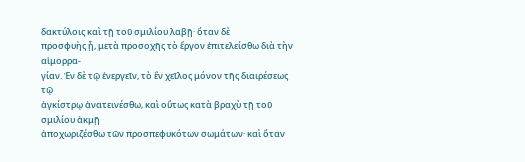δακτύλοις καὶ τῇ τοῦ σμιλίου λαβῇ· ὅταν δὲ
προσφυὴς ᾖ, μετὰ προσοχῆς τὸ ἔργον ἐπιτελείσθω διὰ τὴν αἱμορρα-
γίαν. Ἐν δὲ τῷ ἐνεργεῖν, τὸ ἓν χεῖλος μόνον τῆς διαιρέσεως τῷ
ἀγκίστρῳ ἀνατεινέσθω, καὶ οὕτως κατὰ βραχὺ τῇ τοῦ σμιλίου ἀκμῇ
ἀποχωριζέσθω τῶν προσπεφυκότων σωμάτων· καὶ ὅταν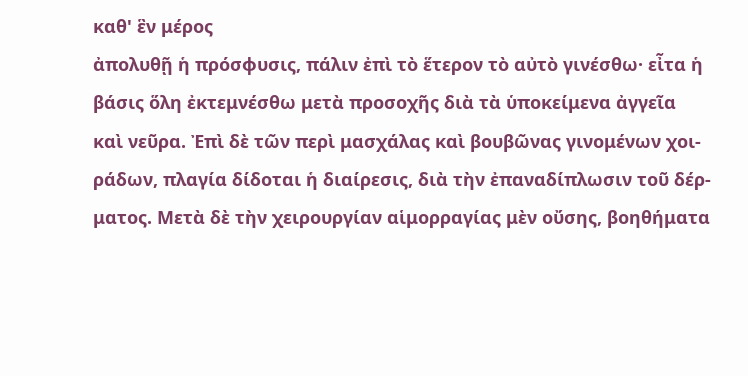καθ' ἓν μέρος
ἀπολυθῇ ἡ πρόσφυσις, πάλιν ἐπὶ τὸ ἕτερον τὸ αὐτὸ γινέσθω· εἶτα ἡ
βάσις ὅλη ἐκτεμνέσθω μετὰ προσοχῆς διὰ τὰ ὑποκείμενα ἀγγεῖα
καὶ νεῦρα. Ἐπὶ δὲ τῶν περὶ μασχάλας καὶ βουβῶνας γινομένων χοι-
ράδων, πλαγία δίδοται ἡ διαίρεσις, διὰ τὴν ἐπαναδίπλωσιν τοῦ δέρ-
ματος. Μετὰ δὲ τὴν χειρουργίαν αἱμορραγίας μὲν οὔσης, βοηθήματα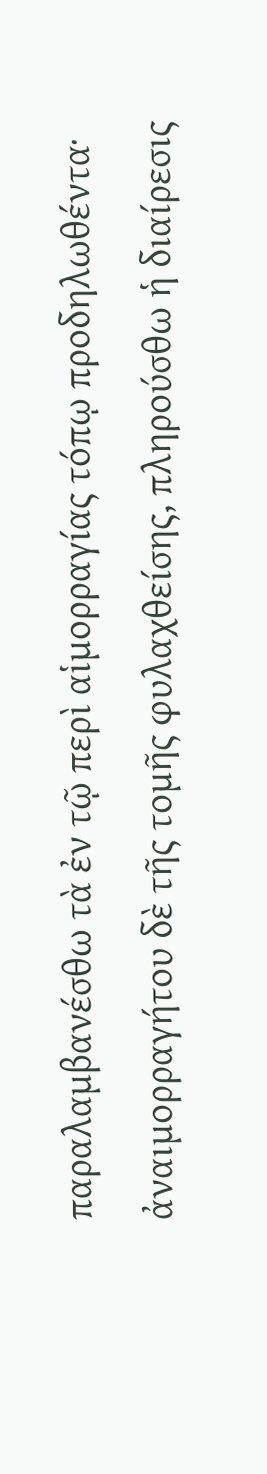παραλαμβανέσθω τὰ ἐν τῷ περὶ αἱμορραγίας τόπῳ προδηλωθέντα·
ἀναιμορραγήτου δὲ τῆς τομῆς φυλαχθείσης, πληρούσθω ἡ διαίρεσις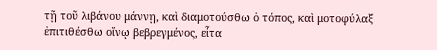τῇ τοῦ λιβάνου μάννῃ, καὶ διαμοτούσθω ὁ τόπος, καὶ μοτοφύλαξ
ἐπιτιθέσθω οἴνῳ βεβρεγμένος, εἶτα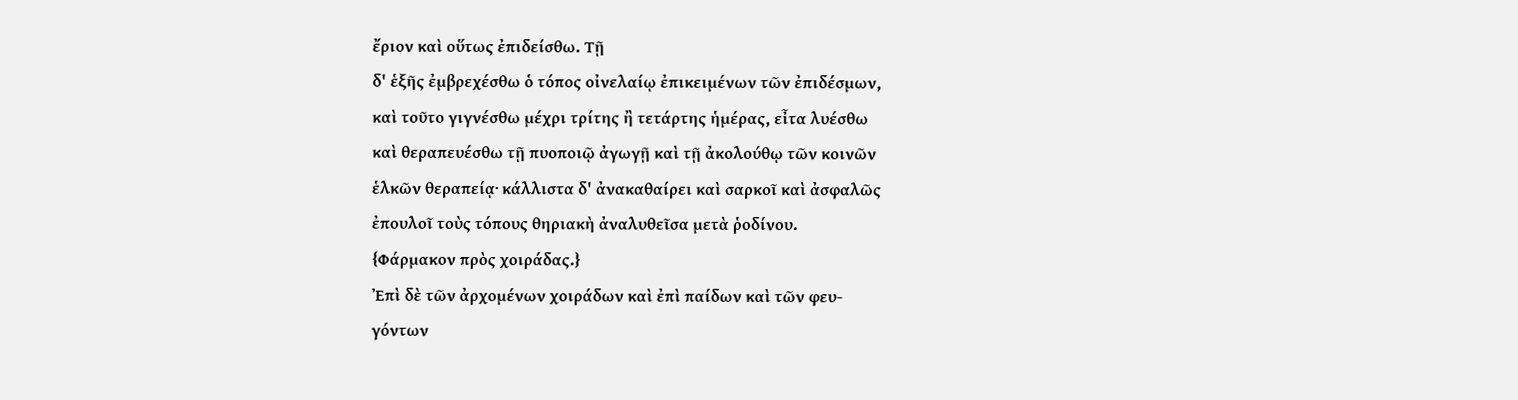ἔριον καὶ οὕτως ἐπιδείσθω. Τῇ
δ' ἑξῆς ἐμβρεχέσθω ὁ τόπος οἰνελαίῳ ἐπικειμένων τῶν ἐπιδέσμων,
καὶ τοῦτο γιγνέσθω μέχρι τρίτης ἢ τετάρτης ἡμέρας, εἶτα λυέσθω
καὶ θεραπευέσθω τῇ πυοποιῷ ἀγωγῇ καὶ τῇ ἀκολούθῳ τῶν κοινῶν
ἑλκῶν θεραπείᾳ· κάλλιστα δ' ἀνακαθαίρει καὶ σαρκοῖ καὶ ἀσφαλῶς
ἐπουλοῖ τοὺς τόπους θηριακὴ ἀναλυθεῖσα μετὰ ῥοδίνου.
{Φάρμακον πρὸς χοιράδας.}
Ἐπὶ δὲ τῶν ἀρχομένων χοιράδων καὶ ἐπὶ παίδων καὶ τῶν φευ-
γόντων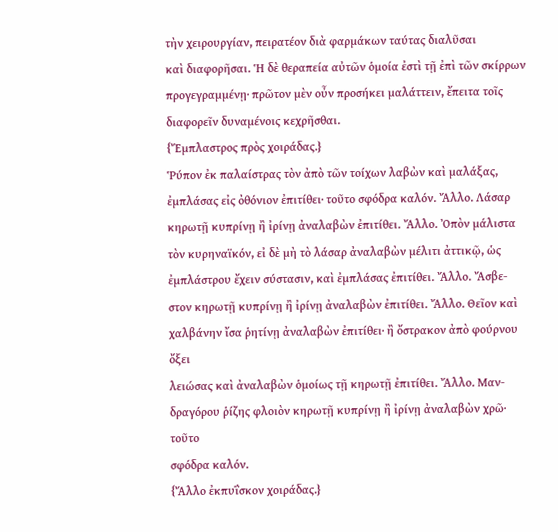τὴν χειρουργίαν, πειρατέον διὰ φαρμάκων ταύτας διαλῦσαι
καὶ διαφορῆσαι. Ἡ δὲ θεραπεία αὐτῶν ὁμοία ἐστὶ τῇ ἐπὶ τῶν σκίρρων
προγεγραμμένῃ· πρῶτον μὲν οὖν προσήκει μαλάττειν, ἔπειτα τοῖς
διαφορεῖν δυναμένοις κεχρῆσθαι.
{Ἔμπλαστρος πρὸς χοιράδας.}
Ῥύπον ἐκ παλαίστρας τὸν ἀπὸ τῶν τοίχων λαβὼν καὶ μαλάξας,
ἐμπλάσας εἰς ὀθόνιον ἐπιτίθει· τοῦτο σφόδρα καλόν. Ἄλλο. Λάσαρ
κηρωτῇ κυπρίνῃ ἢ ἰρίνῃ ἀναλαβὼν ἐπιτίθει. Ἄλλο. Ὀπὸν μάλιστα
τὸν κυρηναϊκόν, εἰ δὲ μὴ τὸ λάσαρ ἀναλαβὼν μέλιτι ἀττικῷ, ὡς
ἐμπλάστρου ἔχειν σύστασιν, καὶ ἐμπλάσας ἐπιτίθει. Ἄλλο. Ἄσβε-
στον κηρωτῇ κυπρίνῃ ἢ ἰρίνῃ ἀναλαβὼν ἐπιτίθει. Ἄλλο. Θεῖον καὶ
χαλβάνην ἴσα ῥητίνῃ ἀναλαβὼν ἐπιτίθει· ἢ ὄστρακον ἀπὸ φούρνου ὄξει
λειώσας καὶ ἀναλαβὼν ὁμοίως τῇ κηρωτῇ ἐπιτίθει. Ἄλλο. Μαν-
δραγόρου ῥίζης φλοιὸν κηρωτῇ κυπρίνῃ ἢ ἰρίνῃ ἀναλαβὼν χρῶ· τοῦτο
σφόδρα καλόν.
{Ἄλλο ἐκπυΐσκον χοιράδας.}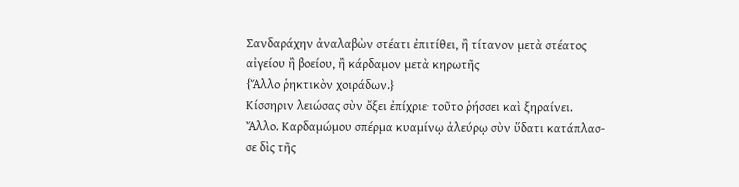Σανδαράχην ἀναλαβὼν στέατι ἐπιτίθει, ἢ τίτανον μετὰ στέατος
αἰγείου ἢ βοείου, ἢ κάρδαμον μετὰ κηρωτῆς
{Ἄλλο ῥηκτικὸν χοιράδων.}
Κίσσηριν λειώσας σὺν ὄξει ἐπίχριε· τοῦτο ῥήσσει καὶ ξηραίνει.
Ἄλλο. Καρδαμώμου σπέρμα κυαμίνῳ ἀλεύρῳ σὺν ὕδατι κατάπλασ-
σε δὶς τῆς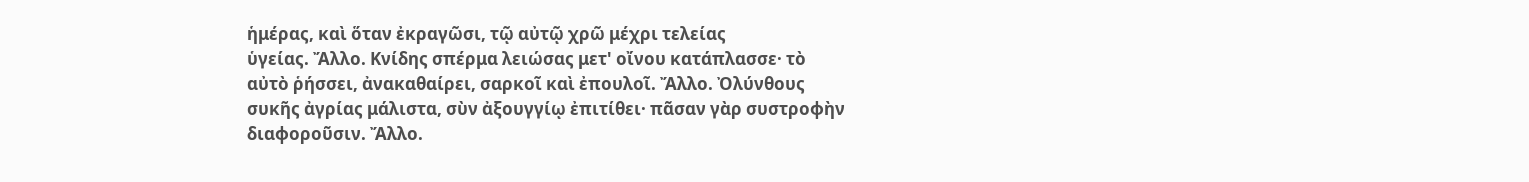ἡμέρας, καὶ ὅταν ἐκραγῶσι, τῷ αὐτῷ χρῶ μέχρι τελείας
ὑγείας. Ἄλλο. Κνίδης σπέρμα λειώσας μετ' οἴνου κατάπλασσε· τὸ
αὐτὸ ῥήσσει, ἀνακαθαίρει, σαρκοῖ καὶ ἐπουλοῖ. Ἄλλο. Ὀλύνθους
συκῆς ἀγρίας μάλιστα, σὺν ἀξουγγίῳ ἐπιτίθει· πᾶσαν γὰρ συστροφὴν
διαφοροῦσιν. Ἄλλο.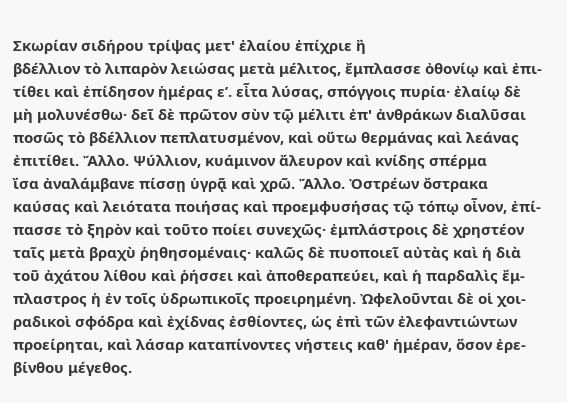Σκωρίαν σιδήρου τρίψας μετ' ἐλαίου ἐπίχριε ἢ
βδέλλιον τὸ λιπαρὸν λειώσας μετὰ μέλιτος, ἔμπλασσε ὀθονίῳ καὶ ἐπι-
τίθει καὶ ἐπίδησον ἡμέρας εʹ. εἶτα λύσας, σπόγγοις πυρία· ἐλαίῳ δὲ
μὴ μολυνέσθω· δεῖ δὲ πρῶτον σὺν τῷ μέλιτι ἐπ' ἀνθράκων διαλῦσαι
ποσῶς τὸ βδέλλιον πεπλατυσμένον, καὶ οὕτω θερμάνας καὶ λεάνας
ἐπιτίθει. Ἄλλο. Ψύλλιον, κυάμινον ἄλευρον καὶ κνίδης σπέρμα
ἴσα ἀναλάμβανε πίσσῃ ὑγρᾷ καὶ χρῶ. Ἄλλο. Ὀστρέων ὄστρακα
καύσας καὶ λειότατα ποιήσας καὶ προεμφυσήσας τῷ τόπῳ οἶνον, ἐπί-
πασσε τὸ ξηρὸν καὶ τοῦτο ποίει συνεχῶς· ἐμπλάστροις δὲ χρηστέον
ταῖς μετὰ βραχὺ ῥηθησομέναις· καλῶς δὲ πυοποιεῖ αὐτὰς καὶ ἡ διὰ
τοῦ ἀχάτου λίθου καὶ ῥήσσει καὶ ἀποθεραπεύει, καὶ ἡ παρδαλὶς ἔμ-
πλαστρος ἡ ἐν τοῖς ὑδρωπικοῖς προειρημένη. Ὠφελοῦνται δὲ οἱ χοι-
ραδικοὶ σφόδρα καὶ ἐχίδνας ἐσθίοντες, ὡς ἐπὶ τῶν ἐλεφαντιώντων
προείρηται, καὶ λάσαρ καταπίνοντες νήστεις καθ' ἡμέραν, ὅσον ἐρε-
βίνθου μέγεθος.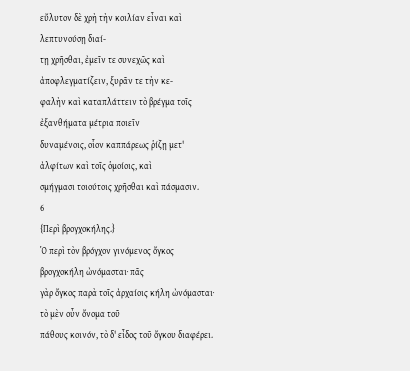εὔλυτον δὲ χρὴ τὴν κοιλίαν εἶναι καὶ λεπτυνούσῃ διαί-
τῃ χρῆσθαι, ἐμεῖν τε συνεχῶς καὶ ἀποφλεγματίζειν, ξυρᾶν τε τὴν κε-
φαλὴν καὶ καταπλάττειν τὸ βρέγμα τοῖς ἐξανθήματα μέτρια ποιεῖν
δυναμένοις, οἷον καππάρεως ῥίζῃ μετ' ἀλφίτων καὶ τοῖς ὁμοίοις, καὶ
σμήγμασι τοιούτοις χρῆσθαι καὶ πάσμασιν.
6
{Περὶ βρογχοκήλης.}
Ὁ περὶ τὸν βρόγχον γινόμενος ὄγκος βρογχοκήλη ὠνόμασται· πᾶς
γὰρ ὄγκος παρὰ τοῖς ἀρχαίοις κήλη ὠνόμασται· τὸ μὲν οὖν ὄνομα τοῦ
πάθους κοινόν, τὸ δ' εἶδος τοῦ ὄγκου διαφέρει.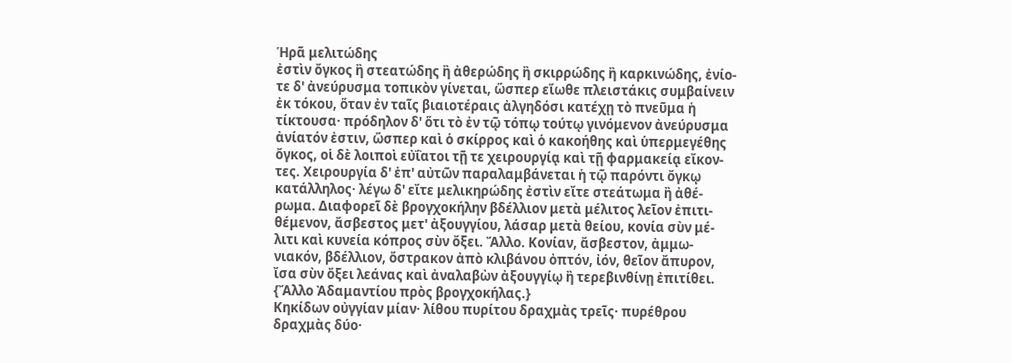Ἡρᾶ μελιτώδης
ἐστὶν ὄγκος ἢ στεατώδης ἢ ἀθερώδης ἢ σκιρρώδης ἢ καρκινώδης, ἐνίο-
τε δ' ἀνεύρυσμα τοπικὸν γίνεται, ὥσπερ εἴωθε πλειστάκις συμβαίνειν
ἐκ τόκου, ὅταν ἐν ταῖς βιαιοτέραις ἀλγηδόσι κατέχῃ τὸ πνεῦμα ἡ
τίκτουσα· πρόδηλον δ' ὅτι τὸ ἐν τῷ τόπῳ τούτῳ γινόμενον ἀνεύρυσμα
ἀνίατόν ἐστιν, ὥσπερ καὶ ὁ σκίρρος καὶ ὁ κακοήθης καὶ ὑπερμεγέθης
ὄγκος, οἱ δὲ λοιποὶ εὐΐατοι τῇ τε χειρουργίᾳ καὶ τῇ φαρμακείᾳ εἴκον-
τες. Χειρουργία δ' ἐπ' αὐτῶν παραλαμβάνεται ἡ τῷ παρόντι ὄγκῳ
κατάλληλος· λέγω δ' εἴτε μελικηρώδης ἐστὶν εἴτε στεάτωμα ἢ ἀθέ-
ρωμα. Διαφορεῖ δὲ βρογχοκήλην βδέλλιον μετὰ μέλιτος λεῖον ἐπιτι-
θέμενον, ἄσβεστος μετ' ἀξουγγίου, λάσαρ μετὰ θείου, κονία σὺν μέ-
λιτι καὶ κυνεία κόπρος σὺν ὄξει. Ἄλλο. Κονίαν, ἄσβεστον, ἀμμω-
νιακόν, βδέλλιον, ὄστρακον ἀπὸ κλιβάνου ὀπτόν, ἰόν, θεῖον ἄπυρον,
ἴσα σὺν ὄξει λεάνας καὶ ἀναλαβὼν ἀξουγγίῳ ἢ τερεβινθίνῃ ἐπιτίθει.
{Ἄλλο Ἀδαμαντίου πρὸς βρογχοκήλας.}
Κηκίδων οὐγγίαν μίαν· λίθου πυρίτου δραχμὰς τρεῖς· πυρέθρου
δραχμὰς δύο·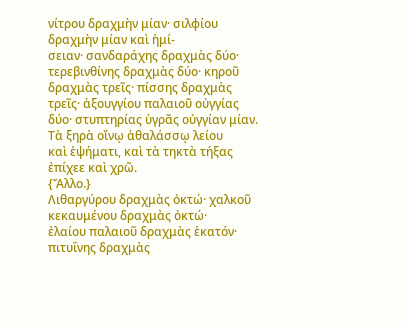νίτρου δραχμὴν μίαν· σιλφίου δραχμὴν μίαν καὶ ἡμί-
σειαν· σανδαράχης δραχμὰς δύο· τερεβινθίνης δραχμὰς δύο· κηροῦ
δραχμὰς τρεῖς· πίσσης δραχμὰς τρεῖς· ἀξουγγίου παλαιοῦ οὐγγίας
δύο· στυπτηρίας ὑγρᾶς οὐγγίαν μίαν. Τὰ ξηρὰ οἴνῳ ἀθαλάσσῳ λείου
καὶ ἑψήματι, καὶ τὰ τηκτὰ τήξας ἐπίχεε καὶ χρῶ.
{Ἄλλο.}
Λιθαργύρου δραχμὰς ὀκτώ· χαλκοῦ κεκαυμένου δραχμὰς ὀκτώ·
ἐλαίου παλαιοῦ δραχμὰς ἑκατόν· πιτυΐνης δραχμὰς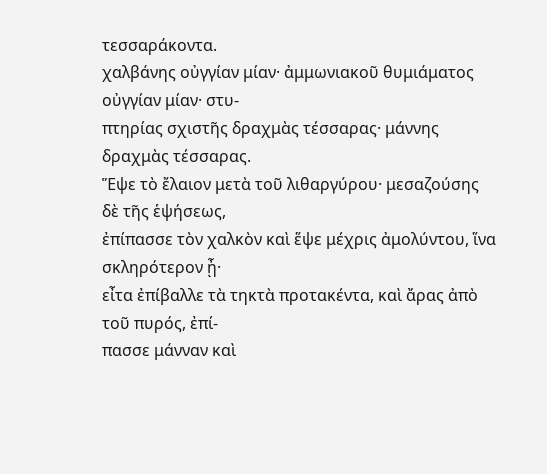τεσσαράκοντα.
χαλβάνης οὐγγίαν μίαν· ἀμμωνιακοῦ θυμιάματος οὐγγίαν μίαν· στυ-
πτηρίας σχιστῆς δραχμὰς τέσσαρας· μάννης δραχμὰς τέσσαρας.
Ἕψε τὸ ἔλαιον μετὰ τοῦ λιθαργύρου· μεσαζούσης δὲ τῆς ἑψήσεως,
ἐπίπασσε τὸν χαλκὸν καὶ ἕψε μέχρις ἀμολύντου, ἵνα σκληρότερον ᾖ·
εἶτα ἐπίβαλλε τὰ τηκτὰ προτακέντα, καὶ ἄρας ἀπὸ τοῦ πυρός, ἐπί-
πασσε μάνναν καὶ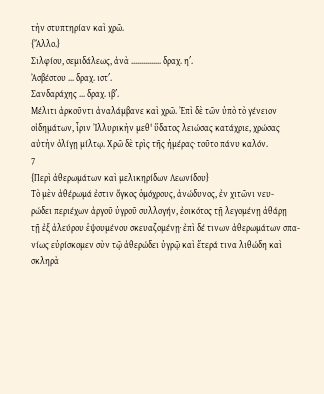τὴν στυπτηρίαν καὶ χρῶ.
{Ἄλλο.}
Σιλφίου, σεμιδάλεως, ἀνὰ ............... δραχ. ηʹ.
Ἀσβέστου ... δραχ. ιστʹ.
Σανδαράχης ... δραχ. ιβʹ.
Μέλιτι ἀρκοῦντι ἀναλάμβανε καὶ χρῶ. Ἐπὶ δὲ τῶν ὑπὸ τὸ γένειον
οἰδημάτων, ἶριν Ἰλλυρικὴν μεθ' ὕδατος λειώσας κατάχριε, χρώσας
αὐτὴν ὀλίγῃ μίλτῳ. Χρῶ δὲ τρὶς τῆς ἡμέρας· τοῦτο πάνυ καλόν.
7
{Περὶ ἀθερωμάτων καὶ μελικηρίδων Λεωνίδου}
Τὸ μὲν ἀθέρωμά ἐστιν ὄγκος ὁμόχρους, ἀνώδυνος, ἐν χιτῶνι νευ-
ρώδει περιέχων ἀργοῦ ὑγροῦ συλλογήν, ἐοικότος τῇ λεγομένῃ ἀθάρῃ
τῇ ἐξ ἀλεύρου ἑψουμένου σκευαζομένῃ· ἐπὶ δέ τινων ἀθερωμάτων σπα-
νίως εὑρίσκομεν σὺν τῷ ἀθερώδει ὑγρῷ καὶ ἕτερά τινα λιθώδη καὶ
σκληρὰ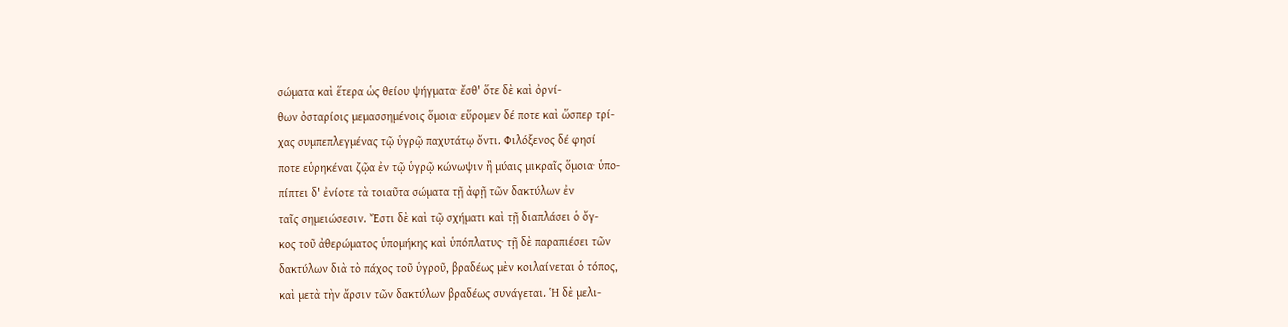σώματα καὶ ἕτερα ὡς θείου ψήγματα· ἔσθ' ὅτε δὲ καὶ ὀρνί-
θων ὀσταρίοις μεμασσημένοις ὅμοια· εὕρομεν δέ ποτε καὶ ὥσπερ τρί-
χας συμπεπλεγμένας τῷ ὑγρῷ παχυτάτῳ ὄντι. Φιλόξενος δέ φησί
ποτε εὑρηκέναι ζῷα ἐν τῷ ὑγρῷ κώνωψιν ἢ μύαις μικραῖς ὅμοια· ὑπο-
πίπτει δ' ἐνίοτε τὰ τοιαῦτα σώματα τῇ ἀφῇ τῶν δακτύλων ἐν
ταῖς σημειώσεσιν. Ἔστι δὲ καὶ τῷ σχήματι καὶ τῇ διαπλάσει ὁ ὄγ-
κος τοῦ ἀθερώματος ὑπομήκης καὶ ὑπόπλατυς· τῇ δὲ παραπιέσει τῶν
δακτύλων διὰ τὸ πάχος τοῦ ὑγροῦ, βραδέως μὲν κοιλαίνεται ὁ τόπος,
καὶ μετὰ τὴν ἄρσιν τῶν δακτύλων βραδέως συνάγεται. Ἡ δὲ μελι-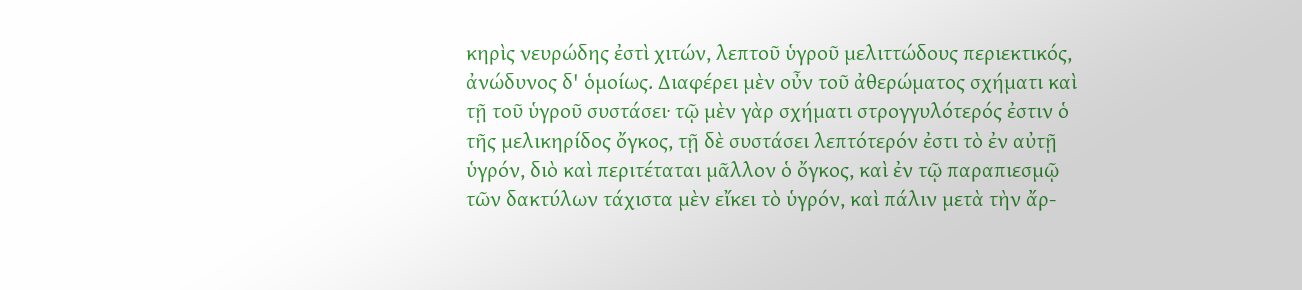κηρὶς νευρώδης ἐστὶ χιτών, λεπτοῦ ὑγροῦ μελιττώδους περιεκτικός,
ἀνώδυνος δ' ὁμοίως. Διαφέρει μὲν οὖν τοῦ ἀθερώματος σχήματι καὶ
τῇ τοῦ ὑγροῦ συστάσει· τῷ μὲν γὰρ σχήματι στρογγυλότερός ἐστιν ὁ
τῆς μελικηρίδος ὄγκος, τῇ δὲ συστάσει λεπτότερόν ἐστι τὸ ἐν αὐτῇ
ὑγρόν, διὸ καὶ περιτέταται μᾶλλον ὁ ὄγκος, καὶ ἐν τῷ παραπιεσμῷ
τῶν δακτύλων τάχιστα μὲν εἴκει τὸ ὑγρόν, καὶ πάλιν μετὰ τὴν ἄρ-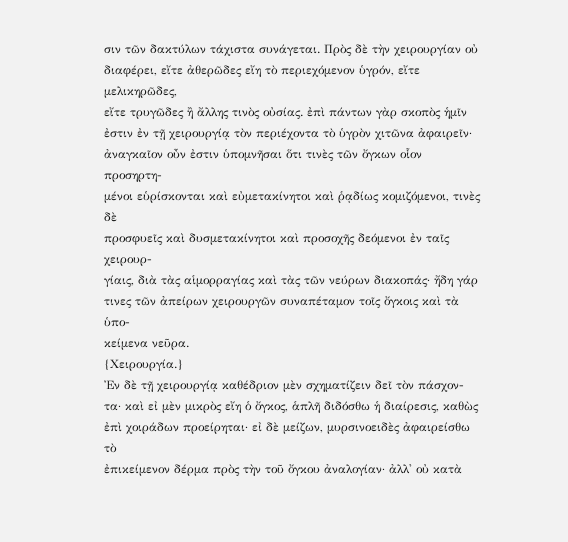σιν τῶν δακτύλων τάχιστα συνάγεται. Πρὸς δὲ τὴν χειρουργίαν οὐ
διαφέρει, εἴτε ἀθερῶδες εἴη τὸ περιεχόμενον ὑγρόν, εἴτε μελικηρῶδες,
εἴτε τρυγῶδες ἢ ἄλλης τινὸς οὐσίας. ἐπὶ πάντων γὰρ σκοπὸς ἡμῖν
ἐστιν ἐν τῇ χειρουργίᾳ τὸν περιέχοντα τὸ ὑγρὸν χιτῶνα ἀφαιρεῖν·
ἀναγκαῖον οὖν ἐστιν ὑπομνῆσαι ὅτι τινὲς τῶν ὄγκων οἷον προσηρτη-
μένοι εὑρίσκονται καὶ εὐμετακίνητοι καὶ ῥᾳδίως κομιζόμενοι, τινὲς δὲ
προσφυεῖς καὶ δυσμετακίνητοι καὶ προσοχῆς δεόμενοι ἐν ταῖς χειρουρ-
γίαις, διὰ τὰς αἱμορραγίας καὶ τὰς τῶν νεύρων διακοπάς· ἤδη γάρ
τινες τῶν ἀπείρων χειρουργῶν συναπέταμον τοῖς ὄγκοις καὶ τὰ ὑπο-
κείμενα νεῦρα.
{Χειρουργία.}
Ἐν δὲ τῇ χειρουργίᾳ καθέδριον μὲν σχηματίζειν δεῖ τὸν πάσχον-
τα· καὶ εἰ μὲν μικρὸς εἴη ὁ ὄγκος, ἁπλῆ διδόσθω ἡ διαίρεσις, καθὼς
ἐπὶ χοιράδων προείρηται· εἰ δὲ μείζων, μυρσινοειδὲς ἀφαιρείσθω τὸ
ἐπικείμενον δέρμα πρὸς τὴν τοῦ ὄγκου ἀναλογίαν· ἀλλ' οὐ κατὰ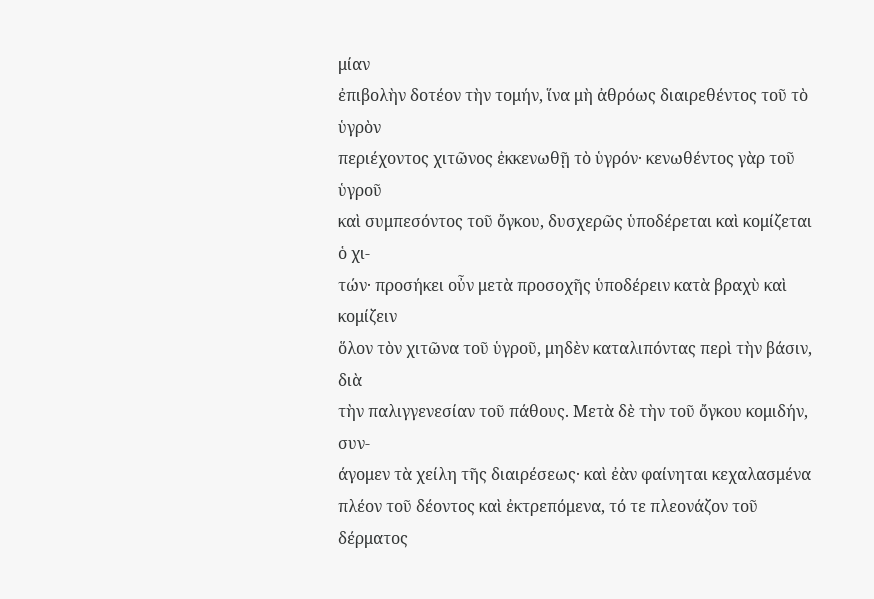μίαν
ἐπιβολὴν δοτέον τὴν τομήν, ἵνα μὴ ἀθρόως διαιρεθέντος τοῦ τὸ ὑγρὸν
περιέχοντος χιτῶνος ἐκκενωθῇ τὸ ὑγρόν· κενωθέντος γὰρ τοῦ ὑγροῦ
καὶ συμπεσόντος τοῦ ὄγκου, δυσχερῶς ὑποδέρεται καὶ κομίζεται ὁ χι-
τών· προσήκει οὖν μετὰ προσοχῆς ὑποδέρειν κατὰ βραχὺ καὶ κομίζειν
ὅλον τὸν χιτῶνα τοῦ ὑγροῦ, μηδὲν καταλιπόντας περὶ τὴν βάσιν, διὰ
τὴν παλιγγενεσίαν τοῦ πάθους. Μετὰ δὲ τὴν τοῦ ὄγκου κομιδήν, συν-
άγομεν τὰ χείλη τῆς διαιρέσεως· καὶ ἐὰν φαίνηται κεχαλασμένα
πλέον τοῦ δέοντος καὶ ἐκτρεπόμενα, τό τε πλεονάζον τοῦ δέρματος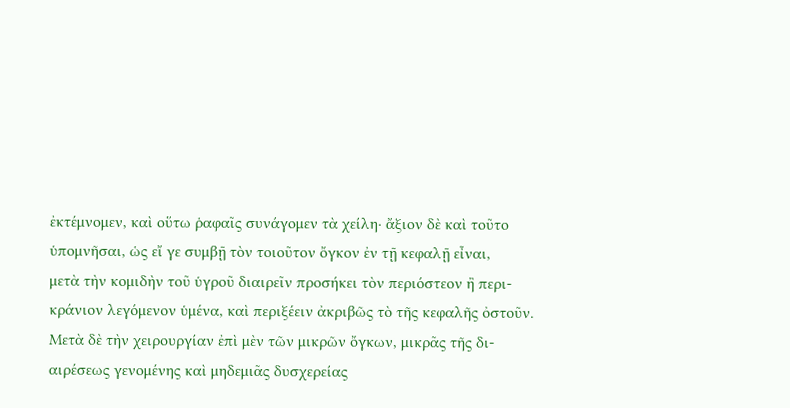ἐκτέμνομεν, καὶ οὕτω ῥαφαῖς συνάγομεν τὰ χείλη· ἄξιον δὲ καὶ τοῦτο
ὑπομνῆσαι, ὡς εἴ γε συμβῇ τὸν τοιοῦτον ὄγκον ἐν τῇ κεφαλῇ εἶναι,
μετὰ τὴν κομιδὴν τοῦ ὑγροῦ διαιρεῖν προσήκει τὸν περιόστεον ἢ περι-
κράνιον λεγόμενον ὑμένα, καὶ περιξέειν ἀκριβῶς τὸ τῆς κεφαλῆς ὀστοῦν.
Μετὰ δὲ τὴν χειρουργίαν ἐπὶ μὲν τῶν μικρῶν ὄγκων, μικρᾶς τῆς δι-
αιρέσεως γενομένης καὶ μηδεμιᾶς δυσχερείας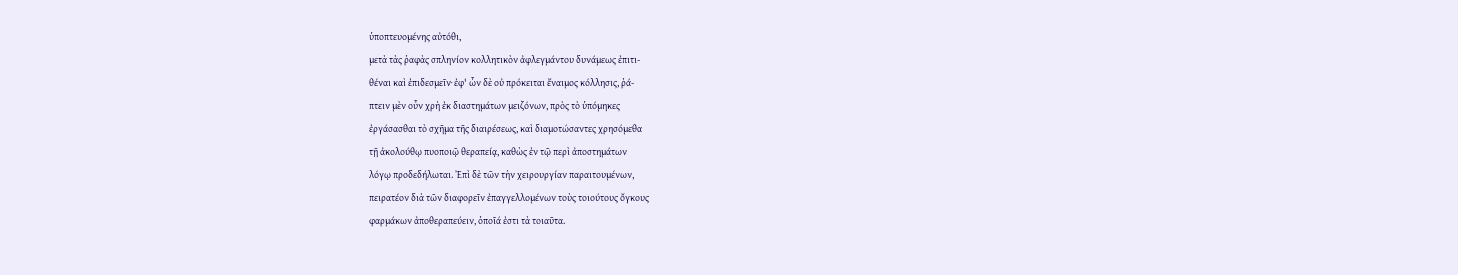ὑποπτευομένης αὐτόθι,
μετὰ τὰς ῥαφὰς σπληνίον κολλητικὸν ἀφλεγμάντου δυνάμεως ἐπιτι-
θέναι καὶ ἐπιδεσμεῖν· ἐφ' ὧν δὲ οὐ πρόκειται ἔναιμος κόλλησις, ῥά-
πτειν μὲν οὖν χρὴ ἐκ διαστημάτων μειζόνων, πρὸς τὸ ὑπόμηκες
ἐργάσασθαι τὸ σχῆμα τῆς διαιρέσεως, καὶ διαμοτώσαντες χρησόμεθα
τῇ ἀκολούθῳ πυοποιῷ θεραπείᾳ, καθὼς ἐν τῷ περὶ ἀποστημάτων
λόγῳ προδεδήλωται. Ἐπὶ δὲ τῶν τὴν χειρουργίαν παραιτουμένων,
πειρατέον διὰ τῶν διαφορεῖν ἐπαγγελλομένων τοὺς τοιούτους ὄγκους
φαρμάκων ἀποθεραπεύειν, ὁποῖά ἐστι τὰ τοιαῦτα.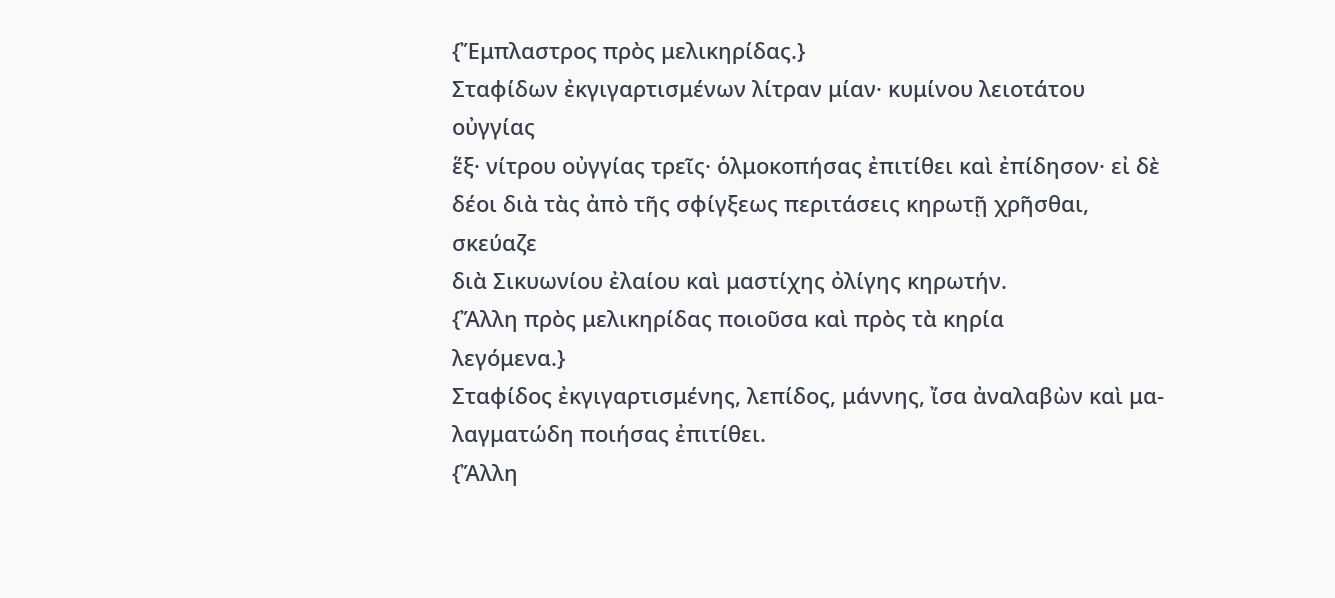{Ἔμπλαστρος πρὸς μελικηρίδας.}
Σταφίδων ἐκγιγαρτισμένων λίτραν μίαν· κυμίνου λειοτάτου οὐγγίας
ἕξ· νίτρου οὐγγίας τρεῖς· ὁλμοκοπήσας ἐπιτίθει καὶ ἐπίδησον· εἰ δὲ
δέοι διὰ τὰς ἀπὸ τῆς σφίγξεως περιτάσεις κηρωτῇ χρῆσθαι, σκεύαζε
διὰ Σικυωνίου ἐλαίου καὶ μαστίχης ὀλίγης κηρωτήν.
{Ἄλλη πρὸς μελικηρίδας ποιοῦσα καὶ πρὸς τὰ κηρία
λεγόμενα.}
Σταφίδος ἐκγιγαρτισμένης, λεπίδος, μάννης, ἴσα ἀναλαβὼν καὶ μα-
λαγματώδη ποιήσας ἐπιτίθει.
{Ἄλλη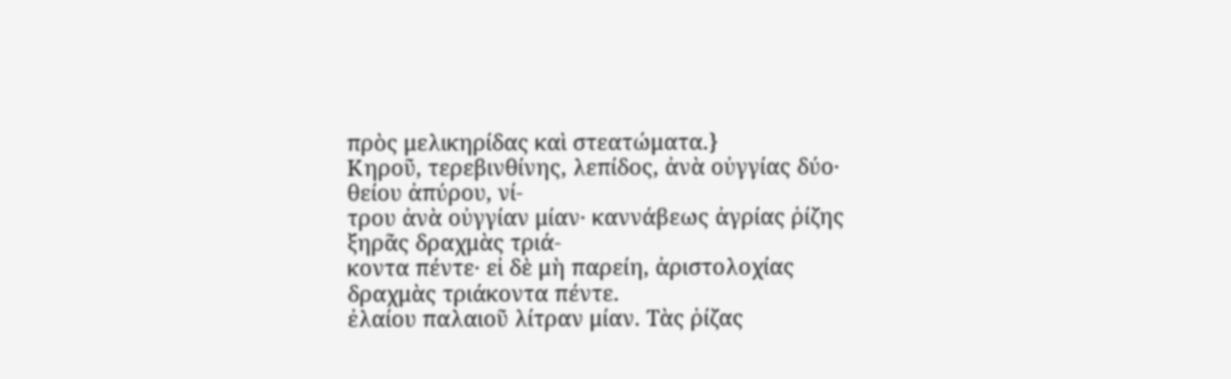πρὸς μελικηρίδας καὶ στεατώματα.}
Κηροῦ, τερεβινθίνης, λεπίδος, ἀνὰ οὐγγίας δύο· θείου ἀπύρου, νί-
τρου ἀνὰ οὐγγίαν μίαν· καννάβεως ἀγρίας ῥίζης ξηρᾶς δραχμὰς τριά-
κοντα πέντε· εἰ δὲ μὴ παρείη, ἀριστολοχίας δραχμὰς τριάκοντα πέντε.
ἐλαίου παλαιοῦ λίτραν μίαν. Τὰς ῥίζας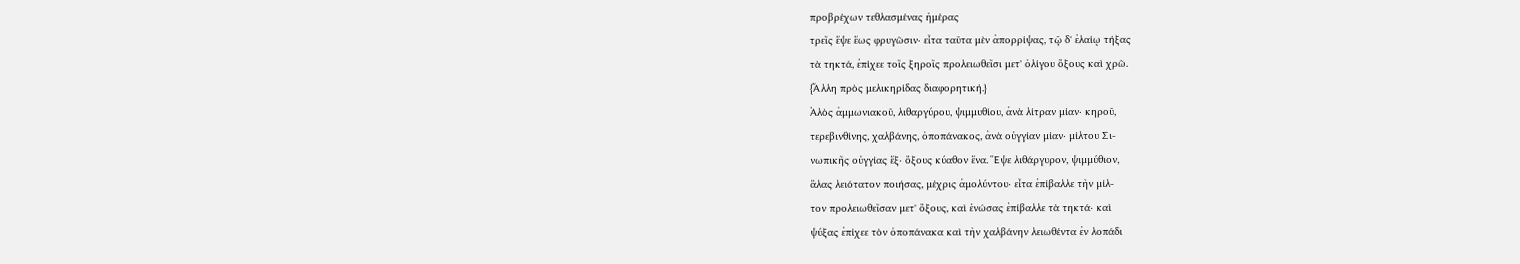προβρέχων τεθλασμένας ἡμέρας
τρεῖς ἕψε ἕως φρυγῶσιν· εἶτα ταῦτα μὲν ἀπορρίψας, τῷ δ' ἐλαίῳ τήξας
τὰ τηκτά, ἐπίχεε τοῖς ξηροῖς προλειωθεῖσι μετ' ὀλίγου ὄξους καὶ χρῶ.
{Ἄλλη πρὸς μελικηρίδας διαφορητική.}
Ἁλὸς ἀμμωνιακοῦ, λιθαργύρου, ψιμμυθίου, ἀνὰ λίτραν μίαν· κηροῦ,
τερεβινθίνης, χαλβάνης, ὀποπάνακος, ἀνὰ οὐγγίαν μίαν· μίλτου Σι-
νωπικῆς οὐγγίας ἕξ· ὄξους κύαθον ἕνα. Ἕψε λιθάργυρον, ψιμμύθιον,
ἅλας λειότατον ποιήσας, μέχρις ἀμολύντου· εἶτα ἐπίβαλλε τὴν μίλ-
τον προλειωθεῖσαν μετ' ὄξους, καὶ ἑνώσας ἐπίβαλλε τὰ τηκτά· καὶ
ψύξας ἐπίχεε τὸν ὀποπάνακα καὶ τὴν χαλβάνην λειωθέντα ἐν λοπάδι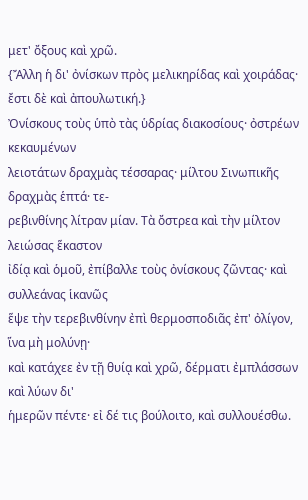μετ' ὄξους καὶ χρῶ.
{Ἄλλη ἡ δι' ὀνίσκων πρὸς μελικηρίδας καὶ χοιράδας·
ἔστι δὲ καὶ ἀπουλωτική.}
Ὀνίσκους τοὺς ὑπὸ τὰς ὑδρίας διακοσίους· ὀστρέων κεκαυμένων
λειοτάτων δραχμὰς τέσσαρας· μίλτου Σινωπικῆς δραχμὰς ἑπτά· τε-
ρεβινθίνης λίτραν μίαν. Τὰ ὄστρεα καὶ τὴν μίλτον λειώσας ἕκαστον
ἰδίᾳ καὶ ὁμοῦ, ἐπίβαλλε τοὺς ὀνίσκους ζῶντας· καὶ συλλεάνας ἱκανῶς
ἕψε τὴν τερεβινθίνην ἐπὶ θερμοσποδιᾶς ἐπ' ὀλίγον, ἵνα μὴ μολύνῃ·
καὶ κατάχεε ἐν τῇ θυίᾳ καὶ χρῶ, δέρματι ἐμπλάσσων καὶ λύων δι'
ἡμερῶν πέντε· εἰ δέ τις βούλοιτο, καὶ συλλουέσθω.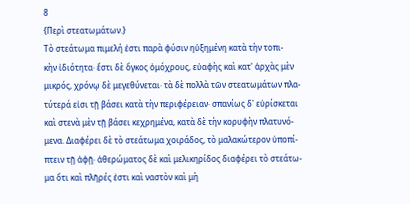8
{Περὶ στεατωμάτων.}
Τὸ στεάτωμα πιμελή ἐστι παρὰ φύσιν ηὐξημένη κατὰ τὴν τοπι-
κὴν ἰδιότητα· ἔστι δὲ ὄγκος ὁμόχρους, εὐαφὴς καὶ κατ' ἀρχὰς μὲν
μικρός, χρόνῳ δὲ μεγεθύνεται· τὰ δὲ πολλὰ τῶν στεατωμάτων πλα-
τύτερά εἰσι τῇ βάσει κατὰ τὴν περιφέρειαν· σπανίως δ' εὑρίσκεται
καὶ στενὰ μὲν τῇ βάσει κεχρημένα, κατὰ δὲ τὴν κορυφὴν πλατυνό-
μενα. Διαφέρει δὲ τὸ στεάτωμα χοιράδος, τὸ μαλακώτερον ὑποπί-
πτειν τῇ ἀφῇ· ἀθερώματος δὲ καὶ μελικηρίδος διαφέρει τὸ στεάτω-
μα ὅτι καὶ πλῆρές ἐστι καὶ ναστὸν καὶ μὴ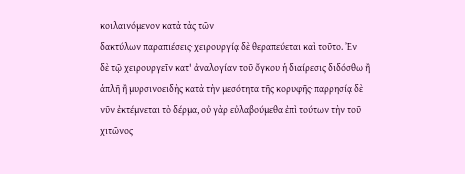κοιλαινόμενον κατὰ τὰς τῶν
δακτύλων παραπιέσεις· χειρουργίᾳ δὲ θεραπεύεται καὶ τοῦτο. Ἐν
δὲ τῷ χειρουργεῖν κατ' ἀναλογίαν τοῦ ὄγκου ἡ διαίρεσις διδόσθω ἢ
ἁπλῆ ἢ μυρσινοειδὴς κατὰ τὴν μεσότητα τῆς κορυφῆς· παρρησίᾳ δὲ
νῦν ἐκτέμνεται τὸ δέρμα, οὐ γὰρ εὐλαβούμεθα ἐπὶ τούτων τὴν τοῦ
χιτῶνος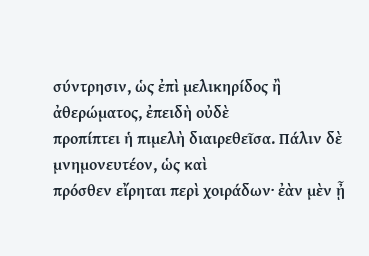σύντρησιν, ὡς ἐπὶ μελικηρίδος ἢ ἀθερώματος, ἐπειδὴ οὐδὲ
προπίπτει ἡ πιμελὴ διαιρεθεῖσα. Πάλιν δὲ μνημονευτέον, ὡς καὶ
πρόσθεν εἴρηται περὶ χοιράδων· ἐὰν μὲν ᾖ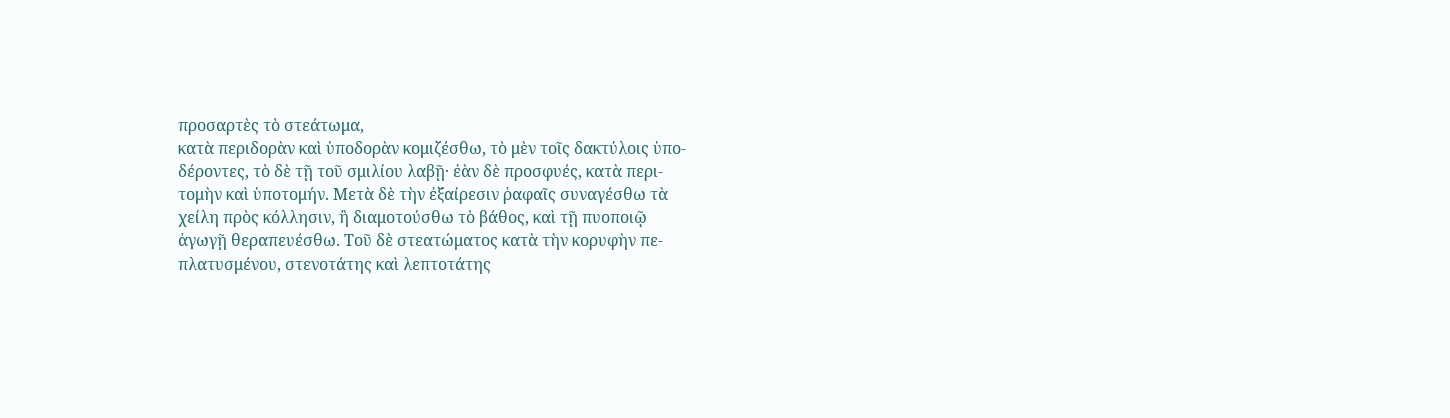προσαρτὲς τὸ στεάτωμα,
κατὰ περιδορὰν καὶ ὑποδορὰν κομιζέσθω, τὸ μὲν τοῖς δακτύλοις ὑπο-
δέροντες, τὸ δὲ τῇ τοῦ σμιλίου λαβῇ· ἐὰν δὲ προσφυές, κατὰ περι-
τομὴν καὶ ὑποτομήν. Μετὰ δὲ τὴν ἐξαίρεσιν ῥαφαῖς συναγέσθω τὰ
χείλη πρὸς κόλλησιν, ἢ διαμοτούσθω τὸ βάθος, καὶ τῇ πυοποιῷ
ἀγωγῇ θεραπευέσθω. Τοῦ δὲ στεατώματος κατὰ τὴν κορυφὴν πε-
πλατυσμένου, στενοτάτης καὶ λεπτοτάτης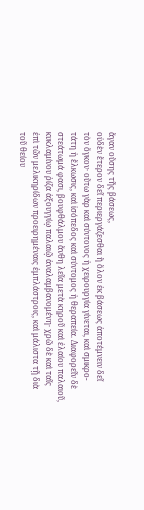ἄγαν οὔσης τῆς βάσεως,
οὐδὲν ἕτερον δεῖ περιεργάζεσθαι ἢ ὅλον ἐκ βάσεως ἀποτέμνειν δεῖ
τὸν ὄγκον· οὕτω γὰρ καὶ σύντονος ἡ χειρουργία γίνεται, καὶ σμικρο-
τάτη ἡ ἕλκωσις, καὶ ἰσόπεδος καὶ σύντομος ἡ θεραπεία. Διαφορεῖν δὲ
στεάτωμά φασι, βουφθάλμου ἄνθη λεῖα μετὰ κηροῦ καὶ ἐλαίου παλαιοῦ,
κυκλαμίνου ῥίζα ἀξουγγίῳ παλαιῷ ἀναλαμβανομένη· χρῶ δὲ καὶ ταῖς
ἐπὶ τῶν μελικηρίδων προειρημέναις ἐμπλάστροις, καὶ μάλιστα τῇ διὰ
τοῦ θείου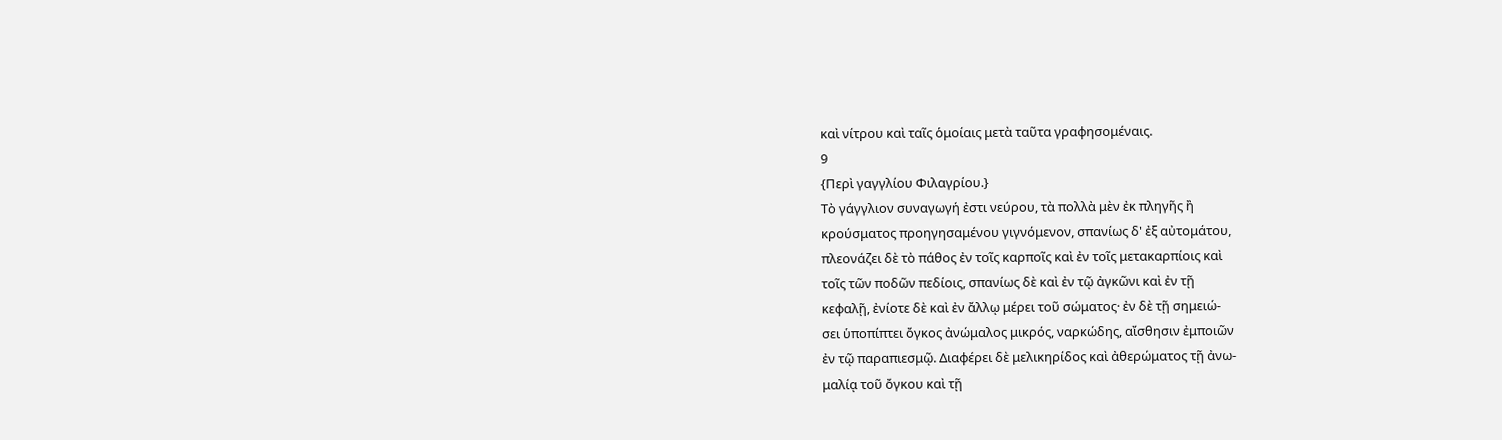καὶ νίτρου καὶ ταῖς ὁμοίαις μετὰ ταῦτα γραφησομέναις.
9
{Περὶ γαγγλίου Φιλαγρίου.}
Τὸ γάγγλιον συναγωγή ἐστι νεύρου, τὰ πολλὰ μὲν ἐκ πληγῆς ἢ
κρούσματος προηγησαμένου γιγνόμενον, σπανίως δ' ἐξ αὐτομάτου,
πλεονάζει δὲ τὸ πάθος ἐν τοῖς καρποῖς καὶ ἐν τοῖς μετακαρπίοις καὶ
τοῖς τῶν ποδῶν πεδίοις, σπανίως δὲ καὶ ἐν τῷ ἀγκῶνι καὶ ἐν τῇ
κεφαλῇ, ἐνίοτε δὲ καὶ ἐν ἄλλῳ μέρει τοῦ σώματος· ἐν δὲ τῇ σημειώ-
σει ὑποπίπτει ὄγκος ἀνώμαλος μικρός, ναρκώδης, αἴσθησιν ἐμποιῶν
ἐν τῷ παραπιεσμῷ. Διαφέρει δὲ μελικηρίδος καὶ ἀθερώματος τῇ ἀνω-
μαλίᾳ τοῦ ὄγκου καὶ τῇ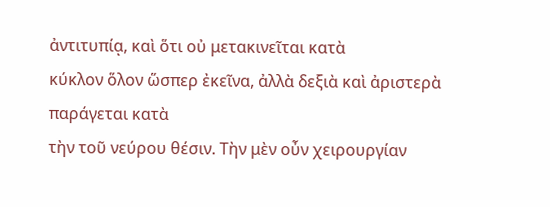ἀντιτυπίᾳ, καὶ ὅτι οὐ μετακινεῖται κατὰ
κύκλον ὅλον ὥσπερ ἐκεῖνα, ἀλλὰ δεξιὰ καὶ ἀριστερὰ παράγεται κατὰ
τὴν τοῦ νεύρου θέσιν. Τὴν μὲν οὖν χειρουργίαν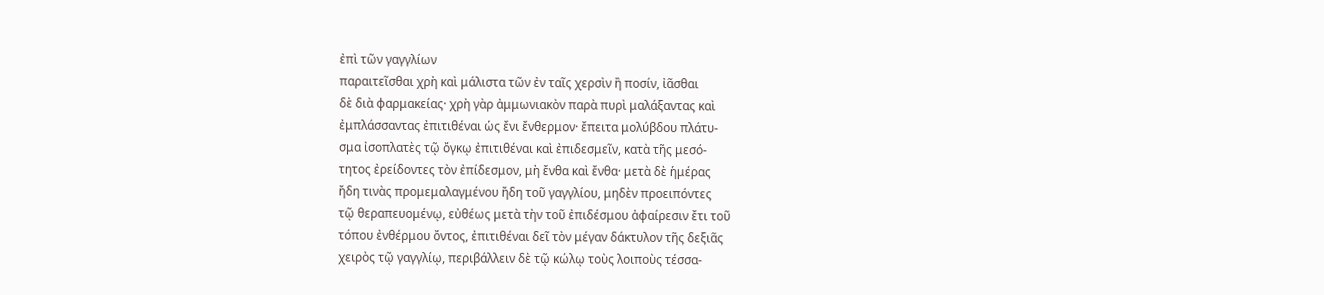ἐπὶ τῶν γαγγλίων
παραιτεῖσθαι χρὴ καὶ μάλιστα τῶν ἐν ταῖς χερσὶν ἢ ποσίν, ἰᾶσθαι
δὲ διὰ φαρμακείας· χρὴ γὰρ ἀμμωνιακὸν παρὰ πυρὶ μαλάξαντας καὶ
ἐμπλάσσαντας ἐπιτιθέναι ὡς ἔνι ἔνθερμον· ἔπειτα μολύβδου πλάτυ-
σμα ἰσοπλατὲς τῷ ὄγκῳ ἐπιτιθέναι καὶ ἐπιδεσμεῖν, κατὰ τῆς μεσό-
τητος ἐρείδοντες τὸν ἐπίδεσμον, μὴ ἔνθα καὶ ἔνθα· μετὰ δὲ ἡμέρας
ἤδη τινὰς προμεμαλαγμένου ἤδη τοῦ γαγγλίου, μηδὲν προειπόντες
τῷ θεραπευομένῳ, εὐθέως μετὰ τὴν τοῦ ἐπιδέσμου ἀφαίρεσιν ἔτι τοῦ
τόπου ἐνθέρμου ὄντος, ἐπιτιθέναι δεῖ τὸν μέγαν δάκτυλον τῆς δεξιᾶς
χειρὸς τῷ γαγγλίῳ, περιβάλλειν δὲ τῷ κώλῳ τοὺς λοιποὺς τέσσα-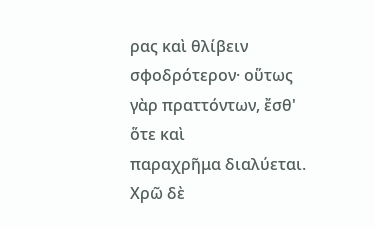ρας καὶ θλίβειν σφοδρότερον· οὕτως γὰρ πραττόντων, ἔσθ' ὅτε καὶ
παραχρῆμα διαλύεται. Χρῶ δὲ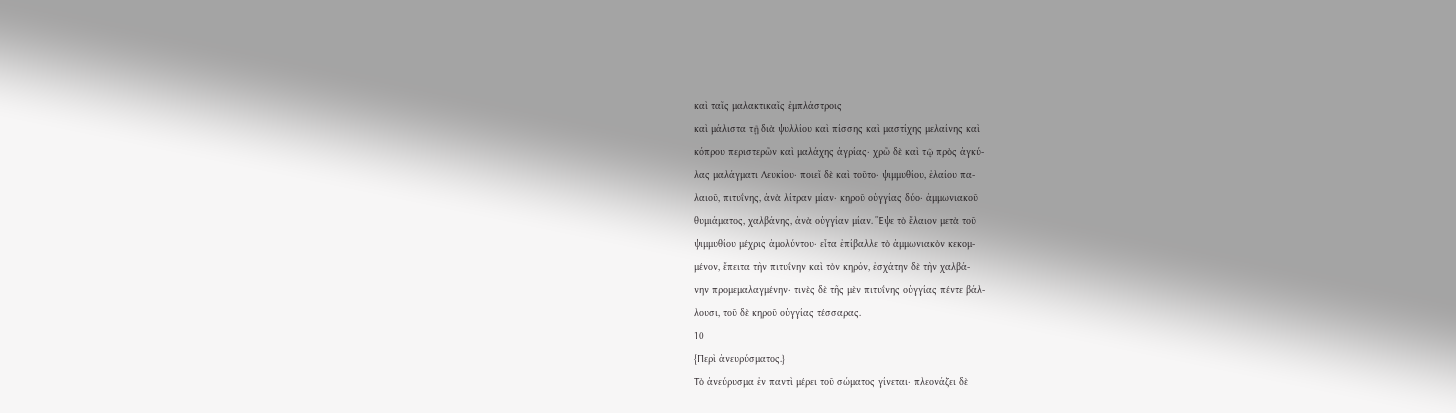καὶ ταῖς μαλακτικαῖς ἐμπλάστροις
καὶ μάλιστα τῇ διὰ ψυλλίου καὶ πίσσης καὶ μαστίχης μελαίνης καὶ
κόπρου περιστερῶν καὶ μαλάχης ἀγρίας· χρῶ δὲ καὶ τῷ πρὸς ἀγκύ-
λας μαλάγματι Λευκίου· ποιεῖ δὲ καὶ τοῦτο· ψιμμυθίου, ἐλαίου πα-
λαιοῦ, πιτυΐνης, ἀνὰ λίτραν μίαν· κηροῦ οὐγγίας δύο· ἀμμωνιακοῦ
θυμιάματος, χαλβάνης, ἀνὰ οὐγγίαν μίαν. Ἕψε τὸ ἔλαιον μετὰ τοῦ
ψιμμυθίου μέχρις ἀμολύντου· εἶτα ἐπίβαλλε τὸ ἀμμωνιακὸν κεκομ-
μένον, ἔπειτα τὴν πιτυΐνην καὶ τὸν κηρόν, ἐσχάτην δὲ τὴν χαλβά-
νην προμεμαλαγμένην· τινὲς δὲ τῆς μὲν πιτυΐνης οὐγγίας πέντε βάλ-
λουσι, τοῦ δὲ κηροῦ οὐγγίας τέσσαρας.
10
{Περὶ ἀνευρύσματος.}
Τὸ ἀνεύρυσμα ἐν παντὶ μέρει τοῦ σώματος γίνεται· πλεονάζει δὲ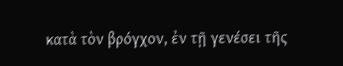κατὰ τὸν βρόγχον, ἐν τῇ γενέσει τῆς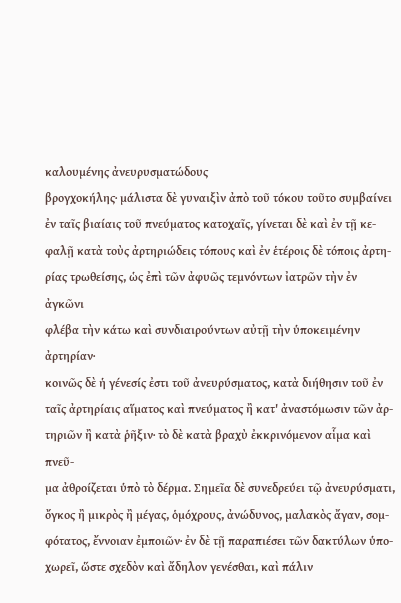καλουμένης ἀνευρυσματώδους
βρογχοκήλης· μάλιστα δὲ γυναιξὶν ἀπὸ τοῦ τόκου τοῦτο συμβαίνει
ἐν ταῖς βιαίαις τοῦ πνεύματος κατοχαῖς, γίνεται δὲ καὶ ἐν τῇ κε-
φαλῇ κατὰ τοὺς ἀρτηριώδεις τόπους καὶ ἐν ἑτέροις δὲ τόποις ἀρτη-
ρίας τρωθείσης, ὡς ἐπὶ τῶν ἀφυῶς τεμνόντων ἰατρῶν τὴν ἐν ἀγκῶνι
φλέβα τὴν κάτω καὶ συνδιαιρούντων αὐτῇ τὴν ὑποκειμένην ἀρτηρίαν·
κοινῶς δὲ ἡ γένεσίς ἐστι τοῦ ἀνευρύσματος, κατὰ διήθησιν τοῦ ἐν
ταῖς ἀρτηρίαις αἵματος καὶ πνεύματος ἢ κατ' ἀναστόμωσιν τῶν ἀρ-
τηριῶν ἢ κατὰ ῥῆξιν· τὸ δὲ κατὰ βραχὺ ἐκκρινόμενον αἷμα καὶ πνεῦ-
μα ἀθροίζεται ὑπὸ τὸ δέρμα. Σημεῖα δὲ συνεδρεύει τῷ ἀνευρύσματι,
ὄγκος ἢ μικρὸς ἢ μέγας, ὁμόχρους, ἀνώδυνος, μαλακὸς ἄγαν, σομ-
φότατος, ἔννοιαν ἐμποιῶν· ἐν δὲ τῇ παραπιέσει τῶν δακτύλων ὑπο-
χωρεῖ, ὥστε σχεδὸν καὶ ἄδηλον γενέσθαι, καὶ πάλιν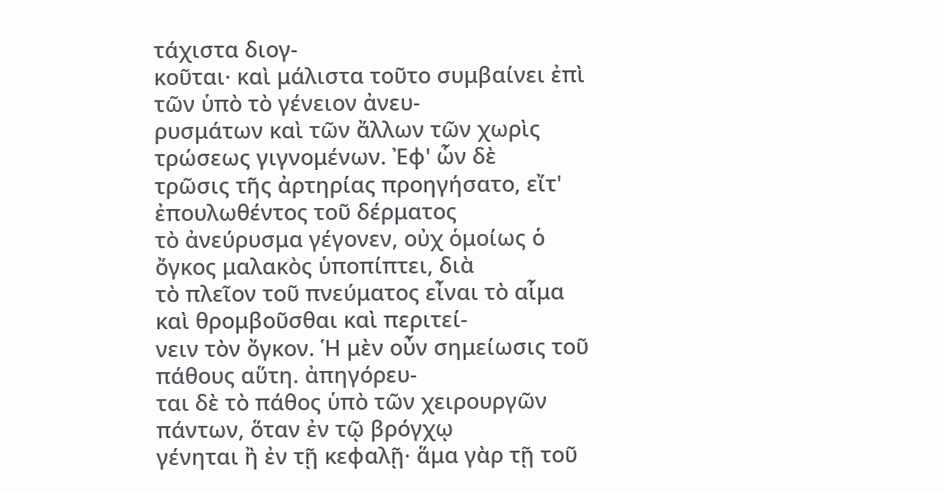τάχιστα διογ-
κοῦται· καὶ μάλιστα τοῦτο συμβαίνει ἐπὶ τῶν ὑπὸ τὸ γένειον ἀνευ-
ρυσμάτων καὶ τῶν ἄλλων τῶν χωρὶς τρώσεως γιγνομένων. Ἐφ' ὧν δὲ
τρῶσις τῆς ἀρτηρίας προηγήσατο, εἴτ' ἐπουλωθέντος τοῦ δέρματος
τὸ ἀνεύρυσμα γέγονεν, οὐχ ὁμοίως ὁ ὄγκος μαλακὸς ὑποπίπτει, διὰ
τὸ πλεῖον τοῦ πνεύματος εἶναι τὸ αἷμα καὶ θρομβοῦσθαι καὶ περιτεί-
νειν τὸν ὄγκον. Ἡ μὲν οὖν σημείωσις τοῦ πάθους αὕτη. ἀπηγόρευ-
ται δὲ τὸ πάθος ὑπὸ τῶν χειρουργῶν πάντων, ὅταν ἐν τῷ βρόγχῳ
γένηται ἢ ἐν τῇ κεφαλῇ· ἅμα γὰρ τῇ τοῦ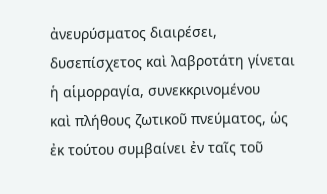ἀνευρύσματος διαιρέσει,
δυσεπίσχετος καὶ λαβροτάτη γίνεται ἡ αἱμορραγία, συνεκκρινομένου
καὶ πλήθους ζωτικοῦ πνεύματος, ὡς ἐκ τούτου συμβαίνει ἐν ταῖς τοῦ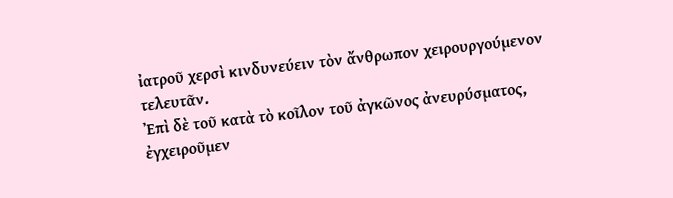ἰατροῦ χερσὶ κινδυνεύειν τὸν ἄνθρωπον χειρουργούμενον τελευτᾶν.
Ἐπὶ δὲ τοῦ κατὰ τὸ κοῖλον τοῦ ἀγκῶνος ἀνευρύσματος, ἐγχειροῦμεν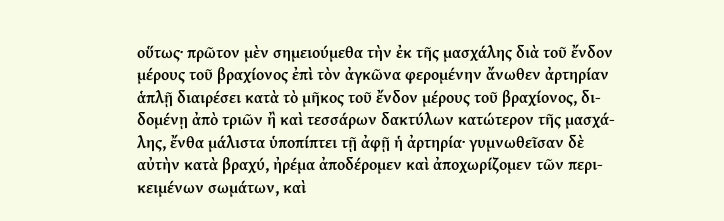οὕτως· πρῶτον μὲν σημειούμεθα τὴν ἐκ τῆς μασχάλης διὰ τοῦ ἔνδον
μέρους τοῦ βραχίονος ἐπὶ τὸν ἀγκῶνα φερομένην ἄνωθεν ἀρτηρίαν
ἁπλῇ διαιρέσει κατὰ τὸ μῆκος τοῦ ἔνδον μέρους τοῦ βραχίονος, δι-
δομένῃ ἀπὸ τριῶν ἢ καὶ τεσσάρων δακτύλων κατώτερον τῆς μασχά-
λης, ἔνθα μάλιστα ὑποπίπτει τῇ ἀφῇ ἡ ἀρτηρία· γυμνωθεῖσαν δὲ
αὐτὴν κατὰ βραχύ, ἠρέμα ἀποδέρομεν καὶ ἀποχωρίζομεν τῶν περι-
κειμένων σωμάτων, καὶ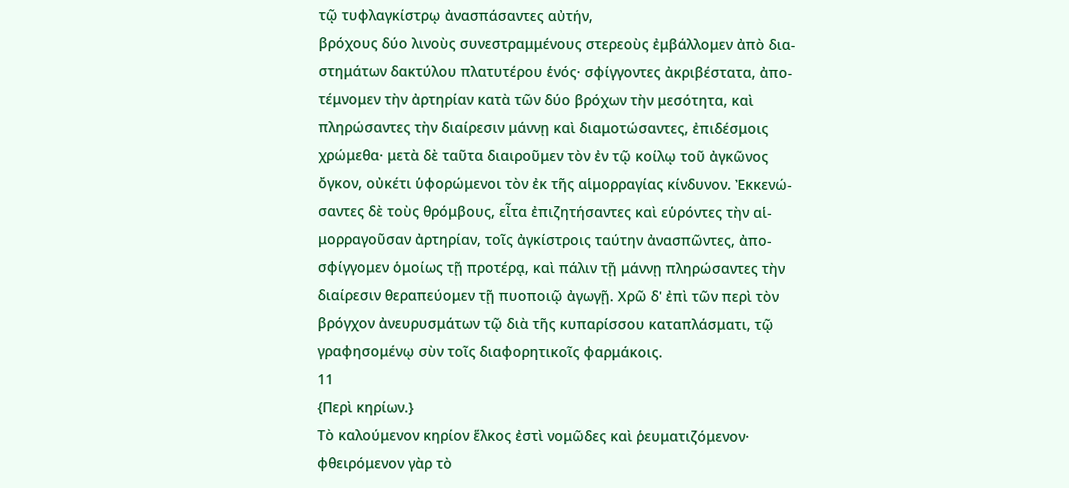τῷ τυφλαγκίστρῳ ἀνασπάσαντες αὐτήν,
βρόχους δύο λινοὺς συνεστραμμένους στερεοὺς ἐμβάλλομεν ἀπὸ δια-
στημάτων δακτύλου πλατυτέρου ἑνός· σφίγγοντες ἀκριβέστατα, ἀπο-
τέμνομεν τὴν ἀρτηρίαν κατὰ τῶν δύο βρόχων τὴν μεσότητα, καὶ
πληρώσαντες τὴν διαίρεσιν μάννῃ καὶ διαμοτώσαντες, ἐπιδέσμοις
χρώμεθα· μετὰ δὲ ταῦτα διαιροῦμεν τὸν ἐν τῷ κοίλῳ τοῦ ἀγκῶνος
ὄγκον, οὐκέτι ὑφορώμενοι τὸν ἐκ τῆς αἱμορραγίας κίνδυνον. Ἐκκενώ-
σαντες δὲ τοὺς θρόμβους, εἶτα ἐπιζητήσαντες καὶ εὑρόντες τὴν αἱ-
μορραγοῦσαν ἀρτηρίαν, τοῖς ἀγκίστροις ταύτην ἀνασπῶντες, ἀπο-
σφίγγομεν ὁμοίως τῇ προτέρᾳ, καὶ πάλιν τῇ μάννῃ πληρώσαντες τὴν
διαίρεσιν θεραπεύομεν τῇ πυοποιῷ ἀγωγῇ. Χρῶ δ' ἐπὶ τῶν περὶ τὸν
βρόγχον ἀνευρυσμάτων τῷ διὰ τῆς κυπαρίσσου καταπλάσματι, τῷ
γραφησομένῳ σὺν τοῖς διαφορητικοῖς φαρμάκοις.
11
{Περὶ κηρίων.}
Τὸ καλούμενον κηρίον ἕλκος ἐστὶ νομῶδες καὶ ῥευματιζόμενον·
φθειρόμενον γὰρ τὸ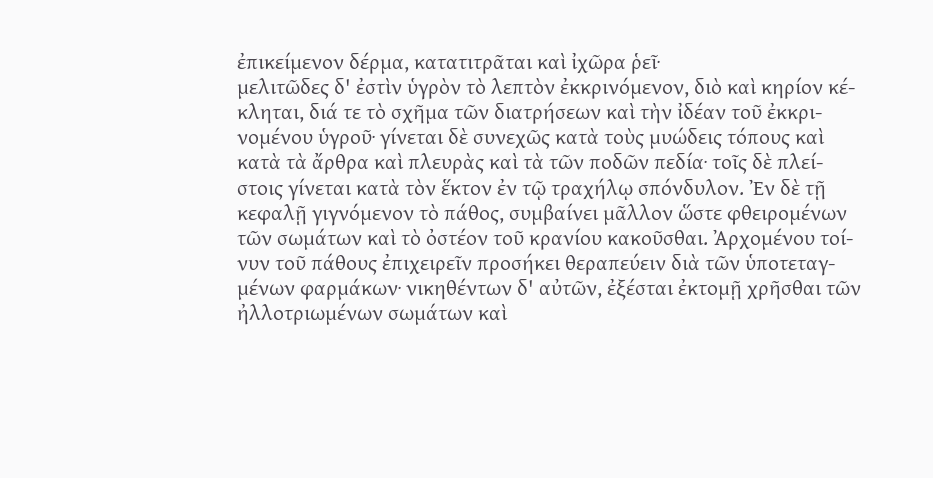ἐπικείμενον δέρμα, κατατιτρᾶται καὶ ἰχῶρα ῥεῖ·
μελιτῶδες δ' ἐστὶν ὑγρὸν τὸ λεπτὸν ἐκκρινόμενον, διὸ καὶ κηρίον κέ-
κληται, διά τε τὸ σχῆμα τῶν διατρήσεων καὶ τὴν ἰδέαν τοῦ ἐκκρι-
νομένου ὑγροῦ· γίνεται δὲ συνεχῶς κατὰ τοὺς μυώδεις τόπους καὶ
κατὰ τὰ ἄρθρα καὶ πλευρὰς καὶ τὰ τῶν ποδῶν πεδία· τοῖς δὲ πλεί-
στοις γίνεται κατὰ τὸν ἕκτον ἐν τῷ τραχήλῳ σπόνδυλον. Ἐν δὲ τῇ
κεφαλῇ γιγνόμενον τὸ πάθος, συμβαίνει μᾶλλον ὥστε φθειρομένων
τῶν σωμάτων καὶ τὸ ὀστέον τοῦ κρανίου κακοῦσθαι. Ἀρχομένου τοί-
νυν τοῦ πάθους ἐπιχειρεῖν προσήκει θεραπεύειν διὰ τῶν ὑποτεταγ-
μένων φαρμάκων· νικηθέντων δ' αὐτῶν, ἐξέσται ἐκτομῇ χρῆσθαι τῶν
ἠλλοτριωμένων σωμάτων καὶ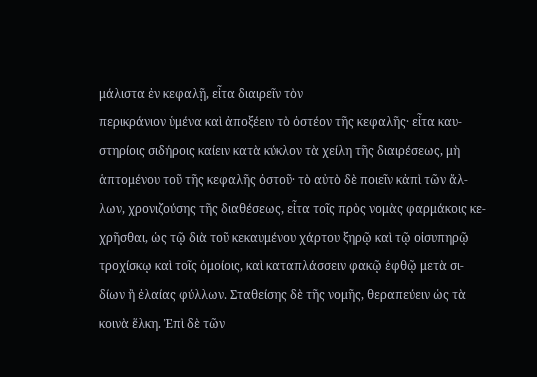μάλιστα ἐν κεφαλῇ, εἶτα διαιρεῖν τὸν
περικράνιον ὑμένα καὶ ἀποξέειν τὸ ὀστέον τῆς κεφαλῆς· εἶτα καυ-
στηρίοις σιδήροις καίειν κατὰ κύκλον τὰ χείλη τῆς διαιρέσεως, μὴ
ἁπτομένου τοῦ τῆς κεφαλῆς ὀστοῦ· τὸ αὐτὸ δὲ ποιεῖν κἀπὶ τῶν ἄλ-
λων, χρονιζούσης τῆς διαθέσεως, εἶτα τοῖς πρὸς νομὰς φαρμάκοις κε-
χρῆσθαι, ὡς τῷ διὰ τοῦ κεκαυμένου χάρτου ξηρῷ καὶ τῷ οἰσυπηρῷ
τροχίσκῳ καὶ τοῖς ὁμοίοις, καὶ καταπλάσσειν φακῷ ἑφθῷ μετὰ σι-
δίων ἢ ἐλαίας φύλλων. Σταθείσης δὲ τῆς νομῆς, θεραπεύειν ὡς τὰ
κοινὰ ἕλκη. Ἐπὶ δὲ τῶν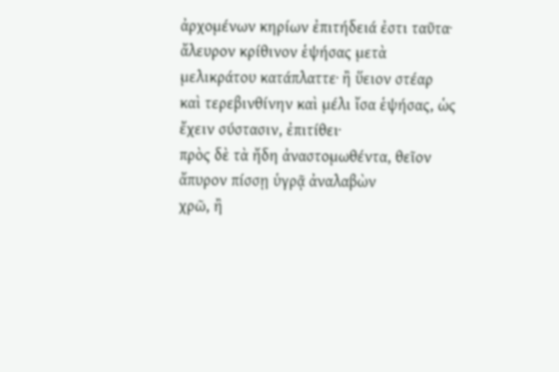ἀρχομένων κηρίων ἐπιτήδειά ἐστι ταῦτα·
ἄλευρον κρίθινον ἑψήσας μετὰ μελικράτου κατάπλαττε· ἢ ὕειον στέαρ
καὶ τερεβινθίνην καὶ μέλι ἴσα ἑψήσας, ὡς ἔχειν σύστασιν, ἐπιτίθει·
πρὸς δὲ τὰ ἤδη ἀναστομωθέντα, θεῖον ἄπυρον πίσσῃ ὑγρᾷ ἀναλαβὼν
χρῶ, ἢ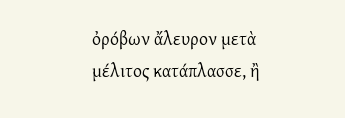ὀρόβων ἄλευρον μετὰ μέλιτος κατάπλασσε, ἢ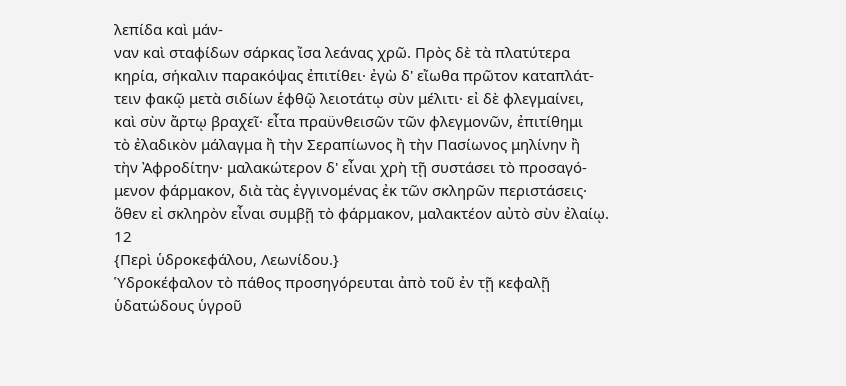λεπίδα καὶ μάν-
ναν καὶ σταφίδων σάρκας ἴσα λεάνας χρῶ. Πρὸς δὲ τὰ πλατύτερα
κηρία, σήκαλιν παρακόψας ἐπιτίθει· ἐγὼ δ' εἴωθα πρῶτον καταπλάτ-
τειν φακῷ μετὰ σιδίων ἑφθῷ λειοτάτῳ σὺν μέλιτι· εἰ δὲ φλεγμαίνει,
καὶ σὺν ἄρτῳ βραχεῖ· εἶτα πραϋνθεισῶν τῶν φλεγμονῶν, ἐπιτίθημι
τὸ ἐλαδικὸν μάλαγμα ἢ τὴν Σεραπίωνος ἢ τὴν Πασίωνος μηλίνην ἢ
τὴν Ἀφροδίτην· μαλακώτερον δ' εἶναι χρὴ τῇ συστάσει τὸ προσαγό-
μενον φάρμακον, διὰ τὰς ἐγγινομένας ἐκ τῶν σκληρῶν περιστάσεις·
ὅθεν εἰ σκληρὸν εἶναι συμβῇ τὸ φάρμακον, μαλακτέον αὐτὸ σὺν ἐλαίῳ.
12
{Περὶ ὑδροκεφάλου, Λεωνίδου.}
Ὑδροκέφαλον τὸ πάθος προσηγόρευται ἀπὸ τοῦ ἐν τῇ κεφαλῇ
ὑδατώδους ὑγροῦ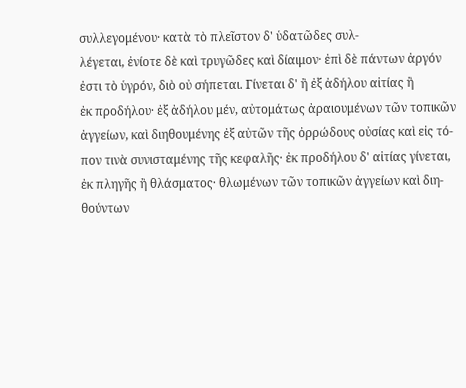συλλεγομένου· κατὰ τὸ πλεῖστον δ' ὑδατῶδες συλ-
λέγεται, ἐνίοτε δὲ καὶ τρυγῶδες καὶ δίαιμον· ἐπὶ δὲ πάντων ἀργόν
ἐστι τὸ ὑγρόν, διὸ οὐ σήπεται. Γίνεται δ' ἢ ἐξ ἀδήλου αἰτίας ἢ
ἐκ προδήλου· ἐξ ἀδήλου μέν, αὐτομάτως ἀραιουμένων τῶν τοπικῶν
ἀγγείων, καὶ διηθουμένης ἐξ αὐτῶν τῆς ὀρρώδους οὐσίας καὶ εἰς τό-
πον τινὰ συνισταμένης τῆς κεφαλῆς· ἐκ προδήλου δ' αἰτίας γίνεται,
ἐκ πληγῆς ἢ θλάσματος· θλωμένων τῶν τοπικῶν ἀγγείων καὶ διη-
θούντων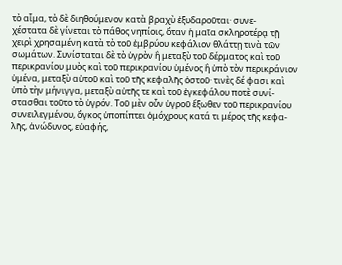τὸ αἷμα, τὸ δὲ διηθούμενον κατὰ βραχὺ ἐξυδαροῦται· συνε-
χέστατα δὲ γίνεται τὸ πάθος νηπίοις, ὅταν ἡ μαῖα σκληροτέρᾳ τῇ
χειρὶ χρησαμένη κατὰ τὸ τοῦ ἐμβρύου κεφάλιον θλάττῃ τινὰ τῶν
σωμάτων. Συνίσταται δὲ τὸ ὑγρὸν ἢ μεταξὺ τοῦ δέρματος καὶ τοῦ
περικρανίου μυὸς καὶ τοῦ περικρανίου ὑμένος ἢ ὑπὸ τὸν περικράνιον
ὑμένα, μεταξὺ αὐτοῦ καὶ τοῦ τῆς κεφαλῆς ὀστοῦ· τινὲς δέ φασι καὶ
ὑπὸ τὴν μήνιγγα, μεταξὺ αὐτῆς τε καὶ τοῦ ἐγκεφάλου ποτὲ συνί-
στασθαι τοῦτο τὸ ὑγρόν. Τοῦ μὲν οὖν ὑγροῦ ἔξωθεν τοῦ περικρανίου
συνειλεγμένου, ὄγκος ὑποπίπτει ὁμόχρους κατά τι μέρος τῆς κεφα-
λῆς, ἀνώδυνος, εὐαφής,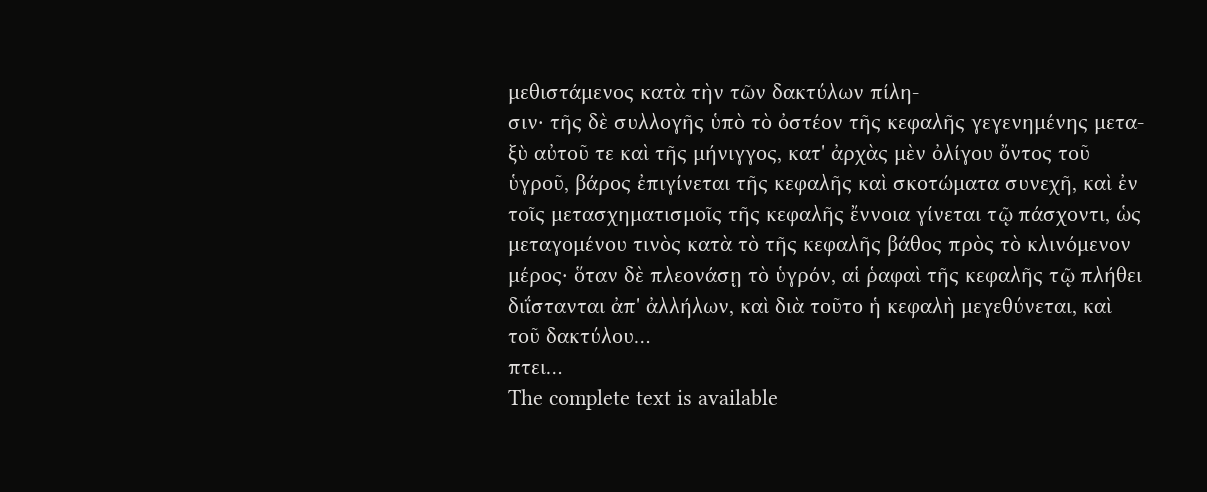μεθιστάμενος κατὰ τὴν τῶν δακτύλων πίλη-
σιν· τῆς δὲ συλλογῆς ὑπὸ τὸ ὀστέον τῆς κεφαλῆς γεγενημένης μετα-
ξὺ αὐτοῦ τε καὶ τῆς μήνιγγος, κατ' ἀρχὰς μὲν ὀλίγου ὄντος τοῦ
ὑγροῦ, βάρος ἐπιγίνεται τῆς κεφαλῆς καὶ σκοτώματα συνεχῆ, καὶ ἐν
τοῖς μετασχηματισμοῖς τῆς κεφαλῆς ἔννοια γίνεται τῷ πάσχοντι, ὡς
μεταγομένου τινὸς κατὰ τὸ τῆς κεφαλῆς βάθος πρὸς τὸ κλινόμενον
μέρος· ὅταν δὲ πλεονάσῃ τὸ ὑγρόν, αἱ ῥαφαὶ τῆς κεφαλῆς τῷ πλήθει
διΐστανται ἀπ' ἀλλήλων, καὶ διὰ τοῦτο ἡ κεφαλὴ μεγεθύνεται, καὶ
τοῦ δακτύλου…
πτει…
The complete text is available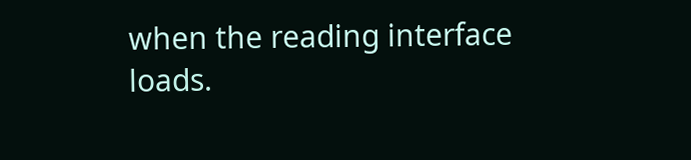when the reading interface loads.